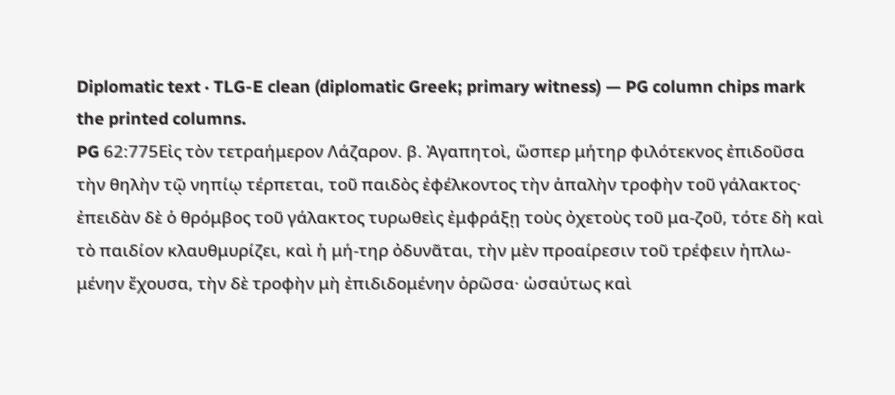Diplomatic text · TLG-E clean (diplomatic Greek; primary witness) — PG column chips mark the printed columns.
PG 62:775Εἰς τὸν τετραήμερον Λάζαρον. β. Ἀγαπητοὶ, ὥσπερ μήτηρ φιλότεκνος ἐπιδοῦσα τὴν θηλὴν τῷ νηπίῳ τέρπεται, τοῦ παιδὸς ἐφέλκοντος τὴν ἁπαλὴν τροφὴν τοῦ γάλακτος· ἐπειδὰν δὲ ὁ θρόμβος τοῦ γάλακτος τυρωθεὶς ἐμφράξῃ τοὺς ὀχετοὺς τοῦ μα-ζοῦ, τότε δὴ καὶ τὸ παιδίον κλαυθμυρίζει, καὶ ἡ μή-τηρ ὀδυνᾶται, τὴν μὲν προαίρεσιν τοῦ τρέφειν ἡπλω-μένην ἔχουσα, τὴν δὲ τροφὴν μὴ ἐπιδιδομένην ὁρῶσα· ὡσαύτως καὶ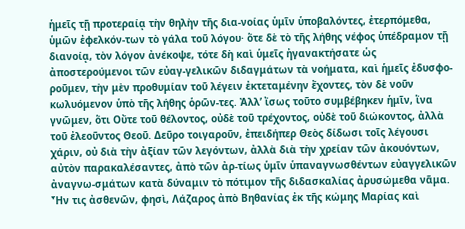ἡμεῖς τῇ προτεραίᾳ τὴν θηλὴν τῆς δια-νοίας ὑμῖν ὑποβαλόντες, ἐτερπόμεθα, ὑμῶν ἐφελκόν-των τὸ γάλα τοῦ λόγου· ὅτε δὲ τὸ τῆς λήθης νέφος ὑπέδραμον τῇ διανοίᾳ, τὸν λόγον ἀνέκοψε, τότε δὴ καὶ ὑμεῖς ἠγανακτήσατε ὡς ἀποστερούμενοι τῶν εὐαγ-γελικῶν διδαγμάτων τὰ νοήματα, καὶ ἡμεῖς ἐδυσφο-ροῦμεν, τὴν μὲν προθυμίαν τοῦ λέγειν ἐκτεταμένην ἔχοντες, τὸν δὲ νοῦν κωλυόμενον ὑπὸ τῆς λήθης ὁρῶν-τες. Ἀλλ’ ἴσως τοῦτο συμβέβηκεν ἡμῖν, ἵνα γνῶμεν, ὅτι Οὔτε τοῦ θέλοντος, οὐδὲ τοῦ τρέχοντος, οὐδὲ τοῦ διώκοντος, ἀλλὰ τοῦ ἐλεοῦντος Θεοῦ. Δεῦρο τοιγαροῦν, ἐπειδήπερ Θεὸς δίδωσι τοῖς λέγουσι χάριν, οὐ διὰ τὴν ἀξίαν τῶν λεγόντων, ἀλλὰ διὰ τὴν χρείαν τῶν ἀκουόντων, αὐτὸν παρακαλέσαντες, ἀπὸ τῶν ἀρ-τίως ὑμῖν ὑπαναγνωσθέντων εὐαγγελικῶν ἀναγνω-σμάτων κατὰ δύναμιν τὸ πότιμον τῆς διδασκαλίας ἀρυσώμεθα νᾶμα. Ἦν τις ἀσθενῶν, φησὶ, Λάζαρος ἀπὸ Βηθανίας ἐκ τῆς κώμης Μαρίας καὶ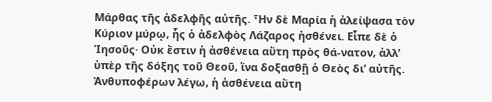Μάρθας τῆς ἀδελφῆς αὐτῆς. Ἦν δὲ Μαρία ἡ ἀλείψασα τὸν Κύριον μύρῳ, ἧς ὁ ἀδελφὸς Λάζαρος ἠσθένει. Εἶπε δὲ ὁ Ἰησοῦς· Οὐκ ἔστιν ἡ ἀσθένεια αὕτη πρὸς θά-νατον, ἀλλ’ ὑπὲρ τῆς δόξης τοῦ Θεοῦ, ἵνα δοξασθῇ ὁ Θεὸς δι’ αὐτῆς. Ἀνθυποφέρων λέγω, ἡ ἀσθένεια αὕτη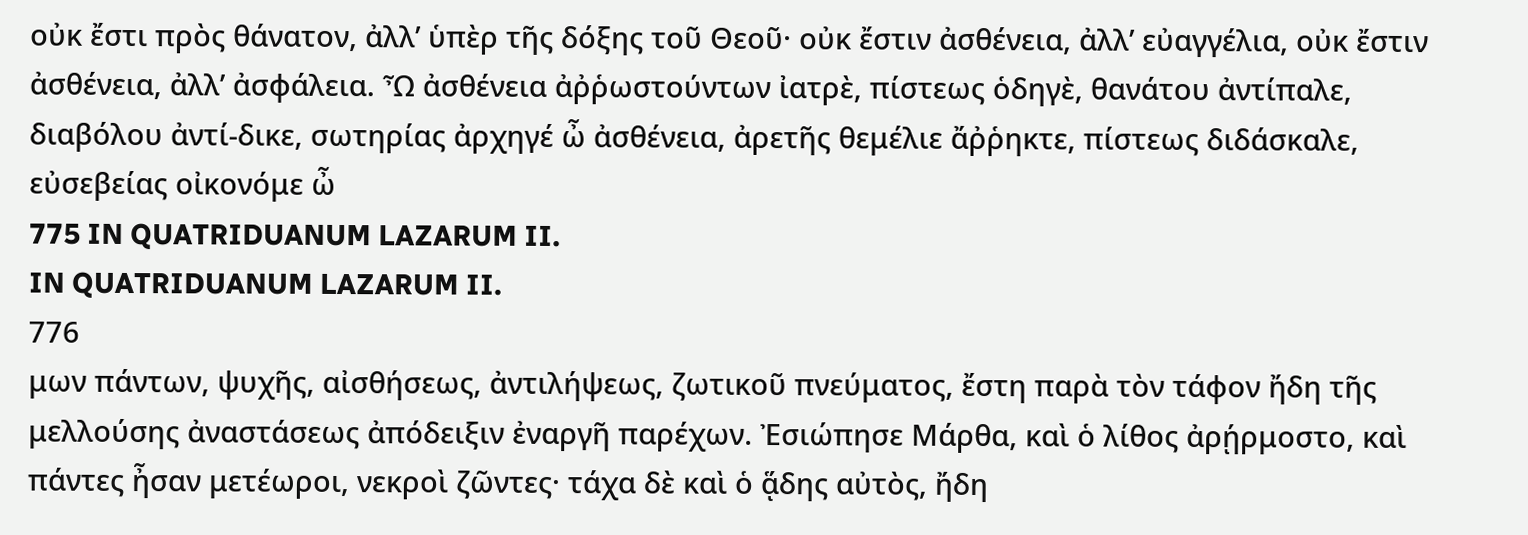οὐκ ἔστι πρὸς θάνατον, ἀλλ’ ὑπὲρ τῆς δόξης τοῦ Θεοῦ· οὐκ ἔστιν ἀσθένεια, ἀλλ’ εὐαγγέλια, οὐκ ἔστιν ἀσθένεια, ἀλλ’ ἀσφάλεια. Ὦ ἀσθένεια ἀῤῥωστούντων ἰατρὲ, πίστεως ὁδηγὲ, θανάτου ἀντίπαλε, διαβόλου ἀντί-δικε, σωτηρίας ἀρχηγέ ὦ ἀσθένεια, ἀρετῆς θεμέλιε ἄῤῥηκτε, πίστεως διδάσκαλε, εὐσεβείας οἰκονόμε ὦ
775 IN QUATRIDUANUM LAZARUM II.
IN QUATRIDUANUM LAZARUM II.
776
μων πάντων, ψυχῆς, αἰσθήσεως, ἀντιλήψεως, ζωτικοῦ πνεύματος, ἔστη παρὰ τὸν τάφον ἤδη τῆς μελλούσης ἀναστάσεως ἀπόδειξιν ἐναργῆ παρέχων. Ἐσιώπησε Μάρθα, καὶ ὁ λίθος ἀρῄρμοστο, καὶ πάντες ἦσαν μετέωροι, νεκροὶ ζῶντες· τάχα δὲ καὶ ὁ ᾅδης αὐτὸς, ἤδη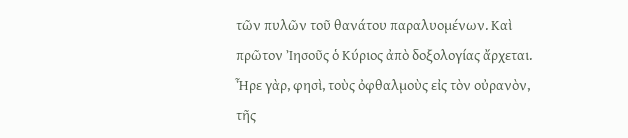τῶν πυλῶν τοῦ θανάτου παραλυομένων. Καὶ πρῶτον Ἰησοῦς ὁ Κύριος ἀπὸ δοξολογίας ἄρχεται. Ἦρε γὰρ, φησὶ, τοὺς ὀφθαλμοὺς εἰς τὸν οὐρανὸν, τῆς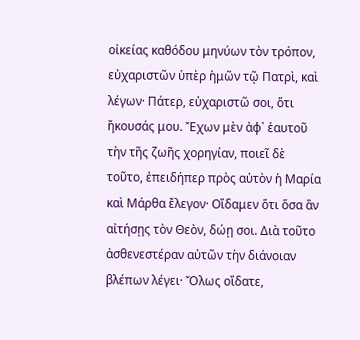οἰκείας καθόδου μηνύων τὸν τρόπον, εὐχαριστῶν ὑπὲρ ἡμῶν τῷ Πατρὶ, καὶ λέγων· Πάτερ, εὐχαριστῶ σοι, ὅτι ἤκουσάς μου. Ἔχων μὲν ἀφ᾽ ἑαυτοῦ τὴν τῆς ζωῆς χορηγίαν, ποιεῖ δὲ τοῦτο, ἐπειδήπερ πρὸς αὐτὸν ἡ Μαρία καὶ Μάρθα ἔλεγον· Οἴδαμεν ὅτι ὅσα ἂν αἰτήσῃς τὸν Θεὸν, δώῃ σοι. Διὰ τοῦτο ἀσθενεστέραν αὐτῶν τὴν διάνοιαν βλέπων λέγει· Ὄλως οἴδατε,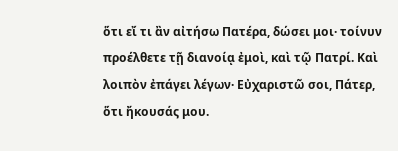ὅτι εἴ τι ἂν αἰτήσω Πατέρα, δώσει μοι· τοίνυν προέλθετε τῇ διανοίᾳ ἐμοὶ, καὶ τῷ Πατρί. Καὶ λοιπὸν ἐπάγει λέγων· Εὐχαριστῶ σοι, Πάτερ, ὅτι ἤκουσάς μου.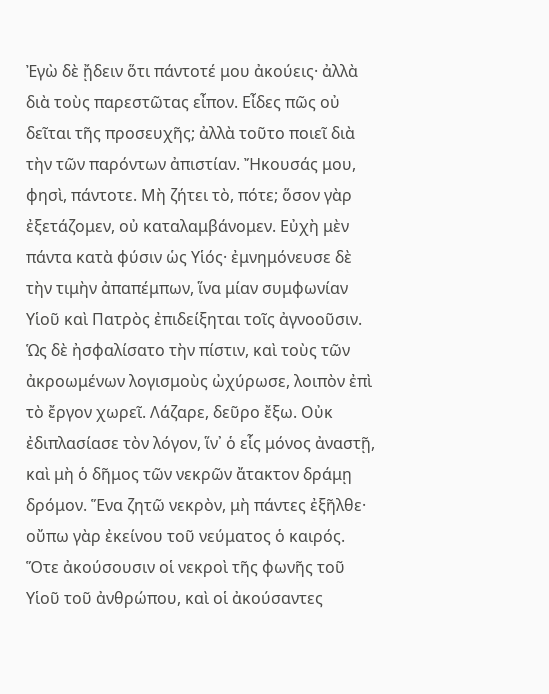Ἐγὼ δὲ ᾔδειν ὅτι πάντοτέ μου ἀκούεις· ἀλλὰ διὰ τοὺς παρεστῶτας εἶπον. Εἶδες πῶς οὐ δεῖται τῆς προσευχῆς; ἀλλὰ τοῦτο ποιεῖ διὰ τὴν τῶν παρόντων ἀπιστίαν. Ἤκουσάς μου, φησὶ, πάντοτε. Μὴ ζήτει τὸ, πότε; ὅσον γὰρ ἐξετάζομεν, οὐ καταλαμβάνομεν. Εὐχὴ μὲν πάντα κατὰ φύσιν ὡς Υἱός· ἐμνημόνευσε δὲ τὴν τιμὴν ἀπαπέμπων, ἵνα μίαν συμφωνίαν Υἱοῦ καὶ Πατρὸς ἐπιδείξηται τοῖς ἀγνοοῦσιν. Ὡς δὲ ἠσφαλίσατο τὴν πίστιν, καὶ τοὺς τῶν ἀκροωμένων λογισμοὺς ὠχύρωσε, λοιπὸν ἐπὶ τὸ ἔργον χωρεῖ. Λάζαρε, δεῦρο ἔξω. Οὐκ ἐδιπλασίασε τὸν λόγον, ἵν᾽ ὁ εἷς μόνος ἀναστῇ, καὶ μὴ ὁ δῆμος τῶν νεκρῶν ἄτακτον δράμῃ δρόμον. Ἕνα ζητῶ νεκρὸν, μὴ πάντες ἐξῆλθε· οὔπω γὰρ ἐκείνου τοῦ νεύματος ὁ καιρός. Ὅτε ἀκούσουσιν οἱ νεκροὶ τῆς φωνῆς τοῦ Υἱοῦ τοῦ ἀνθρώπου, καὶ οἱ ἀκούσαντες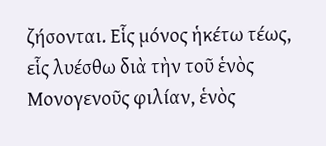ζήσονται. Εἷς μόνος ἡκέτω τέως, εἷς λυέσθω διὰ τὴν τοῦ ἑνὸς Μονογενοῦς φιλίαν, ἑνὸς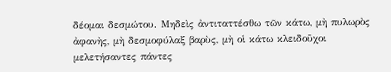δέομαι δεσμώτου. Μηδεὶς ἀντιταττέσθω τῶν κάτω, μὴ πυλωρὸς ἀφανὴς, μὴ δεσμοφύλαξ βαρὺς, μὴ οἱ κάτω κλειδοῦχοι μελετήσαντες πάντες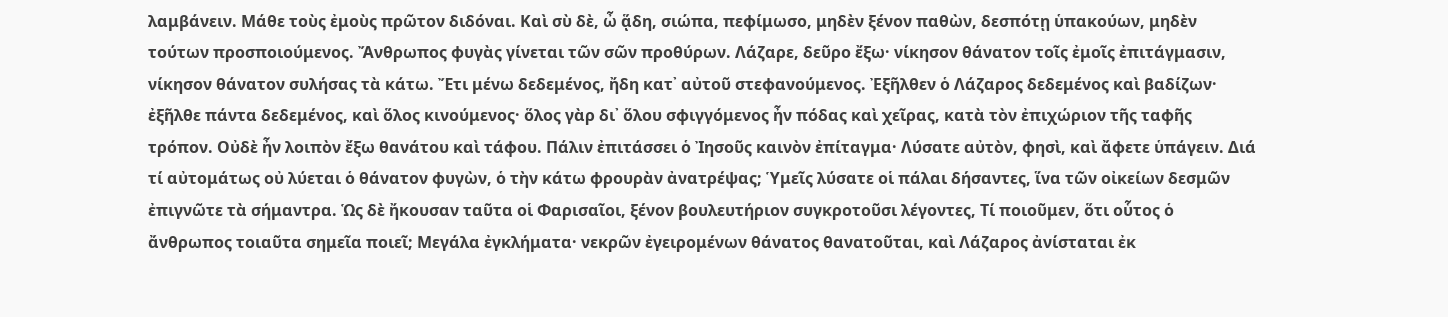λαμβάνειν. Μάθε τοὺς ἐμοὺς πρῶτον διδόναι. Καὶ σὺ δὲ, ὦ ᾅδη, σιώπα, πεφίμωσο, μηδὲν ξένον παθὼν, δεσπότῃ ὑπακούων, μηδὲν τούτων προσποιούμενος. Ἄνθρωπος φυγὰς γίνεται τῶν σῶν προθύρων. Λάζαρε, δεῦρο ἔξω· νίκησον θάνατον τοῖς ἐμοῖς ἐπιτάγμασιν, νίκησον θάνατον συλήσας τὰ κάτω. Ἔτι μένω δεδεμένος, ἤδη κατ᾽ αὐτοῦ στεφανούμενος. Ἐξῆλθεν ὁ Λάζαρος δεδεμένος καὶ βαδίζων· ἐξῆλθε πάντα δεδεμένος, καὶ ὅλος κινούμενος· ὅλος γὰρ δι᾽ ὅλου σφιγγόμενος ἦν πόδας καὶ χεῖρας, κατὰ τὸν ἐπιχώριον τῆς ταφῆς τρόπον. Οὐδὲ ἦν λοιπὸν ἔξω θανάτου καὶ τάφου. Πάλιν ἐπιτάσσει ὁ Ἰησοῦς καινὸν ἐπίταγμα· Λύσατε αὐτὸν, φησὶ, καὶ ἄφετε ὑπάγειν. Διά τί αὐτομάτως οὐ λύεται ὁ θάνατον φυγὼν, ὁ τὴν κάτω φρουρὰν ἀνατρέψας; Ὑμεῖς λύσατε οἱ πάλαι δήσαντες, ἵνα τῶν οἰκείων δεσμῶν ἐπιγνῶτε τὰ σήμαντρα. Ὡς δὲ ἤκουσαν ταῦτα οἱ Φαρισαῖοι, ξένον βουλευτήριον συγκροτοῦσι λέγοντες, Τί ποιοῦμεν, ὅτι οὗτος ὁ ἄνθρωπος τοιαῦτα σημεῖα ποιεῖ; Μεγάλα ἐγκλήματα· νεκρῶν ἐγειρομένων θάνατος θανατοῦται, καὶ Λάζαρος ἀνίσταται ἐκ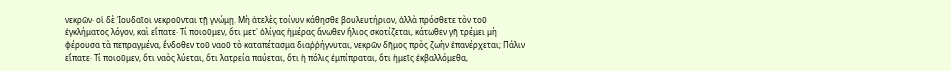νεκρῶν· οἱ δὲ Ἰουδαῖοι νεκροῦνται τῇ γνώμῃ. Μὴ ἀτελὲς τοίνυν κάθησθε βουλευτήριον, ἀλλὰ πρόσθετε τὸν τοῦ ἐγκλήματος λόγον, καὶ εἴπατε· Τί ποιοῦμεν, ὅτι μετ᾽ ὀλίγας ἡμέρας ἄνωθεν ἥλιος σκοτίζεται, κάτωθεν γῆ τρέμει μὴ φέρουσα τὰ πεπραγμένα, ἔνδοθεν τοῦ ναοῦ τὸ καταπέτασμα διαῤῥήγνυται, νεκρῶν δῆμος πρὸς ζωὴν ἐπανέρχεται; Πάλιν εἴπατε· Τί ποιοῦμεν, ὅτι ναὸς λύεται, ὅτι λατρεία παύεται, ὅτι ἡ πόλις ἐμπίπραται, ὅτι ἡμεῖς ἐκβαλλόμεθα,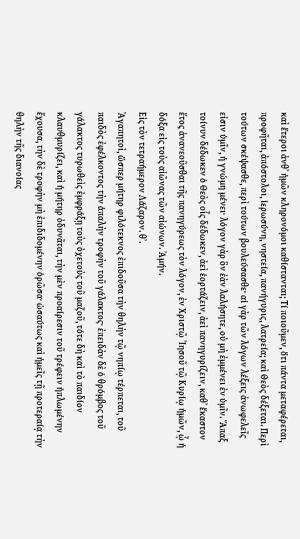καὶ ἕτεροι ἀνθ᾽ ἡμῶν κληρονόμοι καθίστανται; Τί ποιοῦμεν, ὅτι πάντα μεταφέρεται, προφῆται, ἀπόστολοι, ἱερωσύνη, νηστεία, πανήγυρις, λατρεία; καὶ Θεὸς δέξεται. Περὶ τούτων σκέψασθε, περὶ τούτων βουλεύσασθε· αἱ γὰρ τῶν λόγων λέξεις ἀνωφελεῖς εἰσιν ὑμῖν, ἡ γνώμη μένει· λόγον γὰρ ὃν ἐὰν λαλήσητε, οὐ μὴ ἐμμένει ἐν ὑμῖν. Ἅπαξ τοίνυν δέδωκεν ὁ Θεὸς οἷς δέδωκεν, ἀεὶ ἑορτάζειν, ἀεὶ πανηγυρίζειν, καθ᾽ ἕκαστον ἔτος ἀνανεοῦσθαι τῆς πανηγύρεως τὸν λόγον, ἐν Χριστῷ Ἰησοῦ τῷ Κυρίῳ ἡμῶν, ᾧ ἡ δόξα εἰς τοὺς αἰῶνας τῶν αἰώνων. Ἀμήν.
Εἰς τὸν τετραήμερον Λάζαρον. θ᾽.
Ἀγαπητοὶ, ὥσπερ μήτηρ φιλότεκνος ἐπιδοῦσα τὴν θηλὴν τῷ νηπίῳ τέρπεται, τοῦ παιδὸς ἐφέλκοντος τὴν ἁπαλὴν τροφὴν τοῦ γάλακτος· ἐπειδὰν δὲ ὁ θρόμβος τοῦ γάλακτος τυρωθεὶς ἐμφράξῃ τοὺς ὀχετοὺς τοῦ μαζοῦ, τότε δὴ καὶ τὸ παιδίον κλαυθμυρίζει, καὶ ἡ μήτηρ ὀδυνᾶται, τὴν μὲν προαίρεσιν τοῦ τρέφειν ἡπλωμένην ἔχουσα, τὴν δὲ τροφὴν μὴ ἐπιδιδομένην ὁρῶσα· ὡσαύτως καὶ ἡμεῖς τῇ προτεραίᾳ τὴν θηλὴν τῆς διανοίας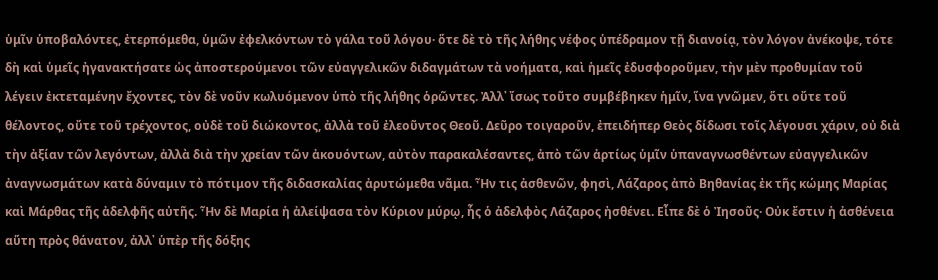ὑμῖν ὑποβαλόντες, ἐτερπόμεθα, ὑμῶν ἐφελκόντων τὸ γάλα τοῦ λόγου· ὅτε δὲ τὸ τῆς λήθης νέφος ὑπέδραμον τῇ διανοίᾳ, τὸν λόγον ἀνέκοψε, τότε δὴ καὶ ὑμεῖς ἠγανακτήσατε ὡς ἀποστερούμενοι τῶν εὐαγγελικῶν διδαγμάτων τὰ νοήματα, καὶ ἡμεῖς ἐδυσφοροῦμεν, τὴν μὲν προθυμίαν τοῦ λέγειν ἐκτεταμένην ἔχοντες, τὸν δὲ νοῦν κωλυόμενον ὑπὸ τῆς λήθης ὁρῶντες. Ἀλλ᾽ ἴσως τοῦτο συμβέβηκεν ἡμῖν, ἵνα γνῶμεν, ὅτι οὔτε τοῦ θέλοντος, οὔτε τοῦ τρέχοντος, οὐδὲ τοῦ διώκοντος, ἀλλὰ τοῦ ἐλεοῦντος Θεοῦ. Δεῦρο τοιγαροῦν, ἐπειδήπερ Θεὸς δίδωσι τοῖς λέγουσι χάριν, οὐ διὰ τὴν ἀξίαν τῶν λεγόντων, ἀλλὰ διὰ τὴν χρείαν τῶν ἀκουόντων, αὐτὸν παρακαλέσαντες, ἀπὸ τῶν ἀρτίως ὑμῖν ὑπαναγνωσθέντων εὐαγγελικῶν ἀναγνωσμάτων κατὰ δύναμιν τὸ πότιμον τῆς διδασκαλίας ἀρυτώμεθα νᾶμα. Ἦν τις ἀσθενῶν, φησὶ, Λάζαρος ἀπὸ Βηθανίας ἐκ τῆς κώμης Μαρίας καὶ Μάρθας τῆς ἀδελφῆς αὐτῆς. Ἦν δὲ Μαρία ἡ ἀλείψασα τὸν Κύριον μύρῳ, ἧς ὁ ἀδελφὸς Λάζαρος ἠσθένει. Εἶπε δὲ ὁ Ἰησοῦς· Οὐκ ἔστιν ἡ ἀσθένεια αὕτη πρὸς θάνατον, ἀλλ᾽ ὑπὲρ τῆς δόξης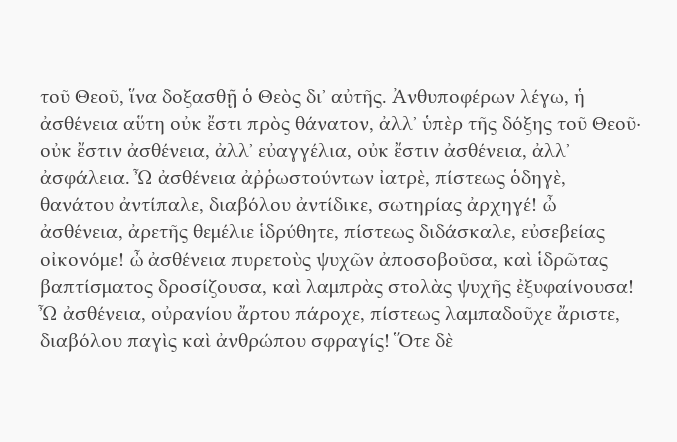τοῦ Θεοῦ, ἵνα δοξασθῇ ὁ Θεὸς δι᾽ αὐτῆς. Ἀνθυποφέρων λέγω, ἡ ἀσθένεια αὕτη οὐκ ἔστι πρὸς θάνατον, ἀλλ᾽ ὑπὲρ τῆς δόξης τοῦ Θεοῦ· οὐκ ἔστιν ἀσθένεια, ἀλλ᾽ εὐαγγέλια, οὐκ ἔστιν ἀσθένεια, ἀλλ᾽ ἀσφάλεια. Ὦ ἀσθένεια ἀῤῥωστούντων ἰατρὲ, πίστεως ὁδηγὲ, θανάτου ἀντίπαλε, διαβόλου ἀντίδικε, σωτηρίας ἀρχηγέ! ὦ ἀσθένεια, ἀρετῆς θεμέλιε ἱδρύθητε, πίστεως διδάσκαλε, εὐσεβείας οἰκονόμε! ὦ ἀσθένεια πυρετοὺς ψυχῶν ἀποσοβοῦσα, καὶ ἱδρῶτας βαπτίσματος δροσίζουσα, καὶ λαμπρὰς στολὰς ψυχῆς ἐξυφαίνουσα! Ὦ ἀσθένεια, οὐρανίου ἄρτου πάροχε, πίστεως λαμπαδοῦχε ἄριστε, διαβόλου παγὶς καὶ ἀνθρώπου σφραγίς! Ὅτε δὲ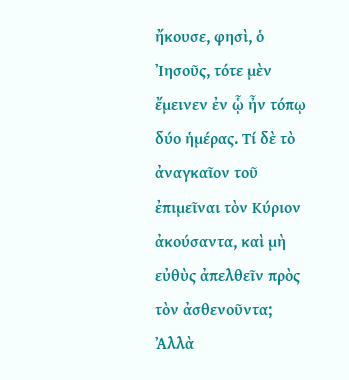ἤκουσε, φησὶ, ὁ Ἰησοῦς, τότε μὲν ἔμεινεν ἐν ᾧ ἦν τόπῳ δύο ἡμέρας. Τί δὲ τὸ ἀναγκαῖον τοῦ ἐπιμεῖναι τὸν Κύριον ἀκούσαντα, καὶ μὴ εὐθὺς ἀπελθεῖν πρὸς τὸν ἀσθενοῦντα; Ἀλλὰ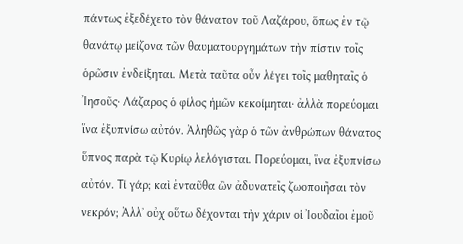πάντως ἐξεδέχετο τὸν θάνατον τοῦ Λαζάρου, ὅπως ἐν τῷ θανάτῳ μείζονα τῶν θαυματουργημάτων τὴν πίστιν τοῖς ὁρῶσιν ἐνδείξηται. Μετὰ ταῦτα οὖν λέγει τοῖς μαθηταῖς ὁ Ἰησοῦς· Λάζαρος ὁ φίλος ἡμῶν κεκοίμηται· ἀλλὰ πορεύομαι ἵνα ἐξυπνίσω αὐτόν. Ἀληθῶς γὰρ ὁ τῶν ἀνθρώπων θάνατος ὕπνος παρὰ τῷ Κυρίῳ λελόγισται. Πορεύομαι, ἵνα ἐξυπνίσω αὐτόν. Τί γάρ; καὶ ἐνταῦθα ὢν ἀδυνατεῖς ζωοποιῆσαι τὸν νεκρόν; Ἀλλ᾽ οὐχ οὕτω δέχονται τὴν χάριν οἱ Ἰουδαῖοι ἐμοῦ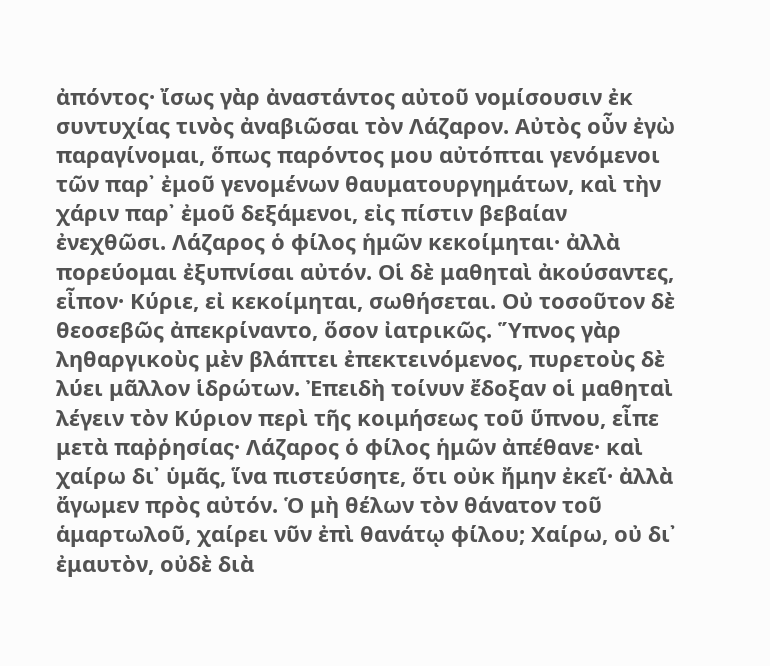ἀπόντος· ἴσως γὰρ ἀναστάντος αὐτοῦ νομίσουσιν ἐκ συντυχίας τινὸς ἀναβιῶσαι τὸν Λάζαρον. Αὐτὸς οὖν ἐγὼ παραγίνομαι, ὅπως παρόντος μου αὐτόπται γενόμενοι τῶν παρ᾽ ἐμοῦ γενομένων θαυματουργημάτων, καὶ τὴν χάριν παρ᾽ ἐμοῦ δεξάμενοι, εἰς πίστιν βεβαίαν ἐνεχθῶσι. Λάζαρος ὁ φίλος ἡμῶν κεκοίμηται· ἀλλὰ πορεύομαι ἐξυπνίσαι αὐτόν. Οἱ δὲ μαθηταὶ ἀκούσαντες, εἶπον· Κύριε, εἰ κεκοίμηται, σωθήσεται. Οὐ τοσοῦτον δὲ θεοσεβῶς ἀπεκρίναντο, ὅσον ἰατρικῶς. Ὕπνος γὰρ ληθαργικοὺς μὲν βλάπτει ἐπεκτεινόμενος, πυρετοὺς δὲ λύει μᾶλλον ἱδρώτων. Ἐπειδὴ τοίνυν ἔδοξαν οἱ μαθηταὶ λέγειν τὸν Κύριον περὶ τῆς κοιμήσεως τοῦ ὕπνου, εἶπε μετὰ παῤῥησίας· Λάζαρος ὁ φίλος ἡμῶν ἀπέθανε· καὶ χαίρω δι᾽ ὑμᾶς, ἵνα πιστεύσητε, ὅτι οὐκ ἤμην ἐκεῖ· ἀλλὰ ἄγωμεν πρὸς αὐτόν. Ὁ μὴ θέλων τὸν θάνατον τοῦ ἁμαρτωλοῦ, χαίρει νῦν ἐπὶ θανάτῳ φίλου; Χαίρω, οὐ δι᾽ ἐμαυτὸν, οὐδὲ διὰ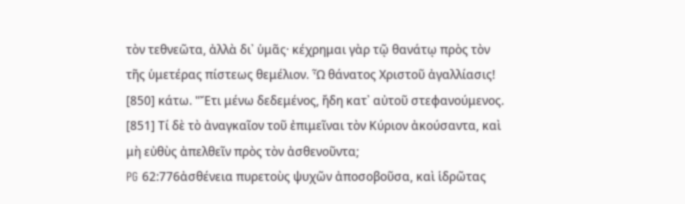τὸν τεθνεῶτα, ἀλλὰ δι᾽ ὑμᾶς· κέχρημαι γὰρ τῷ θανάτῳ πρὸς τὸν τῆς ὑμετέρας πίστεως θεμέλιον. Ὦ θάνατος Χριστοῦ ἀγαλλίασις!
[850] κάτω. "Ἔτι μένω δεδεμένος, ἤδη κατ᾽ αὐτοῦ στεφανούμενος.
[851] Τί δὲ τὸ ἀναγκαῖον τοῦ ἐπιμεῖναι τὸν Κύριον ἀκούσαντα, καὶ μὴ εὐθὺς ἀπελθεῖν πρὸς τὸν ἀσθενοῦντα;
PG 62:776ἀσθένεια πυρετοὺς ψυχῶν ἀποσοβοῦσα, καὶ ἱδρῶτας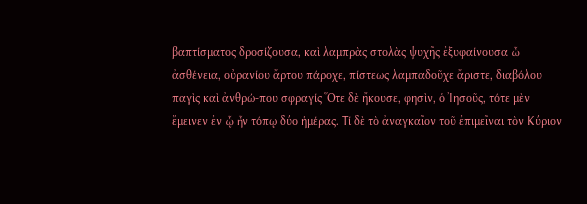βαπτίσματος δροσίζουσα, καὶ λαμπρὰς στολὰς ψυχῆς ἐξυφαίνουσα ὦ ἀσθένεια, οὐρανίου ἄρτου πάροχε, πίστεως λαμπαδοῦχε ἄριστε, διαβόλου παγὶς καὶ ἀνθρώ-που σφραγίς Ὅτε δὲ ἤκουσε, φησὶν, ὁ Ἰησοῦς, τότε μὲν ἔμεινεν ἐν ᾧ ἦν τόπῳ δύο ἡμέρας. Τί δὲ τὸ ἀναγκαῖον τοῦ ἐπιμεῖναι τὸν Κύριον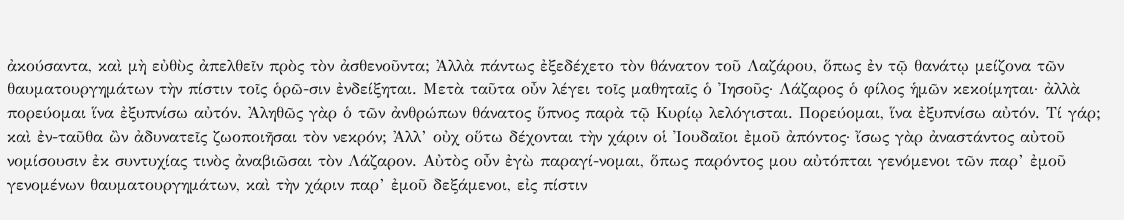ἀκούσαντα, καὶ μὴ εὐθὺς ἀπελθεῖν πρὸς τὸν ἀσθενοῦντα; Ἀλλὰ πάντως ἐξεδέχετο τὸν θάνατον τοῦ Λαζάρου, ὅπως ἐν τῷ θανάτῳ μείζονα τῶν θαυματουργημάτων τὴν πίστιν τοῖς ὁρῶ-σιν ἐνδείξηται. Μετὰ ταῦτα οὖν λέγει τοῖς μαθηταῖς ὁ Ἰησοῦς· Λάζαρος ὁ φίλος ἡμῶν κεκοίμηται· ἀλλὰ πορεύομαι ἵνα ἐξυπνίσω αὐτόν. Ἀληθῶς γὰρ ὁ τῶν ἀνθρώπων θάνατος ὕπνος παρὰ τῷ Κυρίῳ λελόγισται. Πορεύομαι, ἵνα ἐξυπνίσω αὐτόν. Τί γάρ; καὶ ἐν-ταῦθα ὢν ἀδυνατεῖς ζωοποιῆσαι τὸν νεκρόν; Ἀλλ’ οὐχ οὕτω δέχονται τὴν χάριν οἱ Ἰουδαῖοι ἐμοῦ ἀπόντος· ἴσως γὰρ ἀναστάντος αὐτοῦ νομίσουσιν ἐκ συντυχίας τινὸς ἀναβιῶσαι τὸν Λάζαρον. Αὐτὸς οὖν ἐγὼ παραγί-νομαι, ὅπως παρόντος μου αὐτόπται γενόμενοι τῶν παρ’ ἐμοῦ γενομένων θαυματουργημάτων, καὶ τὴν χάριν παρ’ ἐμοῦ δεξάμενοι, εἰς πίστιν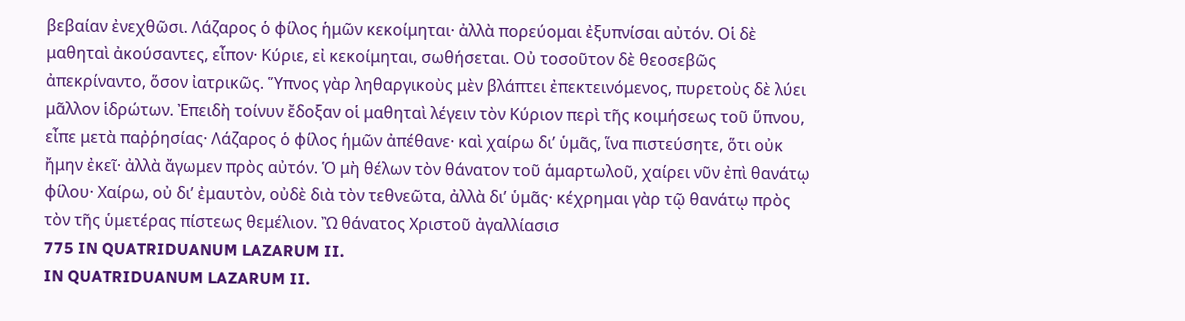βεβαίαν ἐνεχθῶσι. Λάζαρος ὁ φίλος ἡμῶν κεκοίμηται· ἀλλὰ πορεύομαι ἐξυπνίσαι αὐτόν. Οἱ δὲ μαθηταὶ ἀκούσαντες, εἶπον· Κύριε, εἰ κεκοίμηται, σωθήσεται. Οὐ τοσοῦτον δὲ θεοσεβῶς ἀπεκρίναντο, ὅσον ἰατρικῶς. Ὕπνος γὰρ ληθαργικοὺς μὲν βλάπτει ἐπεκτεινόμενος, πυρετοὺς δὲ λύει μᾶλλον ἱδρώτων. Ἐπειδὴ τοίνυν ἔδοξαν οἱ μαθηταὶ λέγειν τὸν Κύριον περὶ τῆς κοιμήσεως τοῦ ὕπνου, εἶπε μετὰ παῤῥησίας· Λάζαρος ὁ φίλος ἡμῶν ἀπέθανε· καὶ χαίρω δι’ ὑμᾶς, ἵνα πιστεύσητε, ὅτι οὐκ ἤμην ἐκεῖ· ἀλλὰ ἄγωμεν πρὸς αὐτόν. Ὁ μὴ θέλων τὸν θάνατον τοῦ ἁμαρτωλοῦ, χαίρει νῦν ἐπὶ θανάτῳ φίλου· Χαίρω, οὐ δι’ ἐμαυτὸν, οὐδὲ διὰ τὸν τεθνεῶτα, ἀλλὰ δι’ ὑμᾶς· κέχρημαι γὰρ τῷ θανάτῳ πρὸς τὸν τῆς ὑμετέρας πίστεως θεμέλιον. Ὢ θάνατος Χριστοῦ ἀγαλλίασισ
775 IN QUATRIDUANUM LAZARUM II.
IN QUATRIDUANUM LAZARUM II.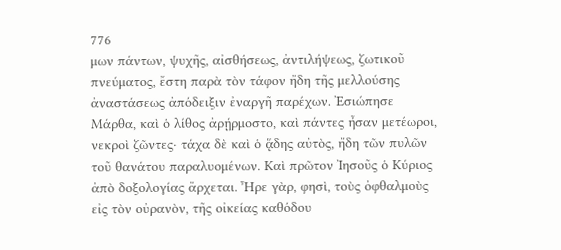776
μων πάντων, ψυχῆς, αἰσθήσεως, ἀντιλήψεως, ζωτικοῦ πνεύματος, ἔστη παρὰ τὸν τάφον ἤδη τῆς μελλούσης ἀναστάσεως ἀπόδειξιν ἐναργῆ παρέχων. Ἐσιώπησε Μάρθα, καὶ ὁ λίθος ἀρῄρμοστο, καὶ πάντες ἦσαν μετέωροι, νεκροὶ ζῶντες· τάχα δὲ καὶ ὁ ᾅδης αὐτὸς, ἤδη τῶν πυλῶν τοῦ θανάτου παραλυομένων. Καὶ πρῶτον Ἰησοῦς ὁ Κύριος ἀπὸ δοξολογίας ἄρχεται. Ἦρε γὰρ, φησὶ, τοὺς ὀφθαλμοὺς εἰς τὸν οὐρανὸν, τῆς οἰκείας καθόδου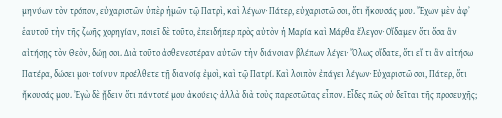μηνύων τὸν τρόπον, εὐχαριστῶν ὑπὲρ ἡμῶν τῷ Πατρὶ, καὶ λέγων· Πάτερ, εὐχαριστῶ σοι, ὅτι ἤκουσάς μου. Ἔχων μὲν ἀφ᾽ ἑαυτοῦ τὴν τῆς ζωῆς χορηγίαν, ποιεῖ δὲ τοῦτο, ἐπειδήπερ πρὸς αὐτὸν ἡ Μαρία καὶ Μάρθα ἔλεγον· Οἴδαμεν ὅτι ὅσα ἂν αἰτήσῃς τὸν Θεὸν, δώῃ σοι. Διὰ τοῦτο ἀσθενεστέραν αὐτῶν τὴν διάνοιαν βλέπων λέγει· Ὄλως οἴδατε, ὅτι εἴ τι ἂν αἰτήσω Πατέρα, δώσει μοι· τοίνυν προέλθετε τῇ διανοίᾳ ἐμοὶ, καὶ τῷ Πατρί. Καὶ λοιπὸν ἐπάγει λέγων· Εὐχαριστῶ σοι, Πάτερ, ὅτι ἤκουσάς μου. Ἐγὼ δὲ ᾔδειν ὅτι πάντοτέ μου ἀκούεις· ἀλλὰ διὰ τοὺς παρεστῶτας εἶπον. Εἶδες πῶς οὐ δεῖται τῆς προσευχῆς;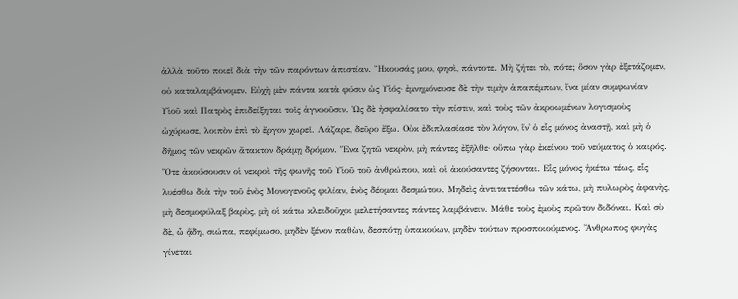ἀλλὰ τοῦτο ποιεῖ διὰ τὴν τῶν παρόντων ἀπιστίαν. Ἤκουσάς μου, φησὶ, πάντοτε. Μὴ ζήτει τὸ, πότε; ὅσον γὰρ ἐξετάζομεν, οὐ καταλαμβάνομεν. Εὐχὴ μὲν πάντα κατὰ φύσιν ὡς Υἱός· ἐμνημόνευσε δὲ τὴν τιμὴν ἀπαπέμπων, ἵνα μίαν συμφωνίαν Υἱοῦ καὶ Πατρὸς ἐπιδείξηται τοῖς ἀγνοοῦσιν. Ὡς δὲ ἠσφαλίσατο τὴν πίστιν, καὶ τοὺς τῶν ἀκροωμένων λογισμοὺς ὠχύρωσε, λοιπὸν ἐπὶ τὸ ἔργον χωρεῖ. Λάζαρε, δεῦρο ἔξω. Οὐκ ἐδιπλασίασε τὸν λόγον, ἵν᾽ ὁ εἷς μόνος ἀναστῇ, καὶ μὴ ὁ δῆμος τῶν νεκρῶν ἄτακτον δράμῃ δρόμον. Ἕνα ζητῶ νεκρὸν, μὴ πάντες ἐξῆλθε· οὔπω γὰρ ἐκείνου τοῦ νεύματος ὁ καιρός. Ὅτε ἀκούσουσιν οἱ νεκροὶ τῆς φωνῆς τοῦ Υἱοῦ τοῦ ἀνθρώπου, καὶ οἱ ἀκούσαντες ζήσονται. Εἷς μόνος ἡκέτω τέως, εἷς λυέσθω διὰ τὴν τοῦ ἑνὸς Μονογενοῦς φιλίαν, ἑνὸς δέομαι δεσμώτου. Μηδεὶς ἀντιταττέσθω τῶν κάτω, μὴ πυλωρὸς ἀφανὴς, μὴ δεσμοφύλαξ βαρὺς, μὴ οἱ κάτω κλειδοῦχοι μελετήσαντες πάντες λαμβάνειν. Μάθε τοὺς ἐμοὺς πρῶτον διδόναι. Καὶ σὺ δὲ, ὦ ᾅδη, σιώπα, πεφίμωσο, μηδὲν ξένον παθὼν, δεσπότῃ ὑπακούων, μηδὲν τούτων προσποιούμενος. Ἄνθρωπος φυγὰς γίνεται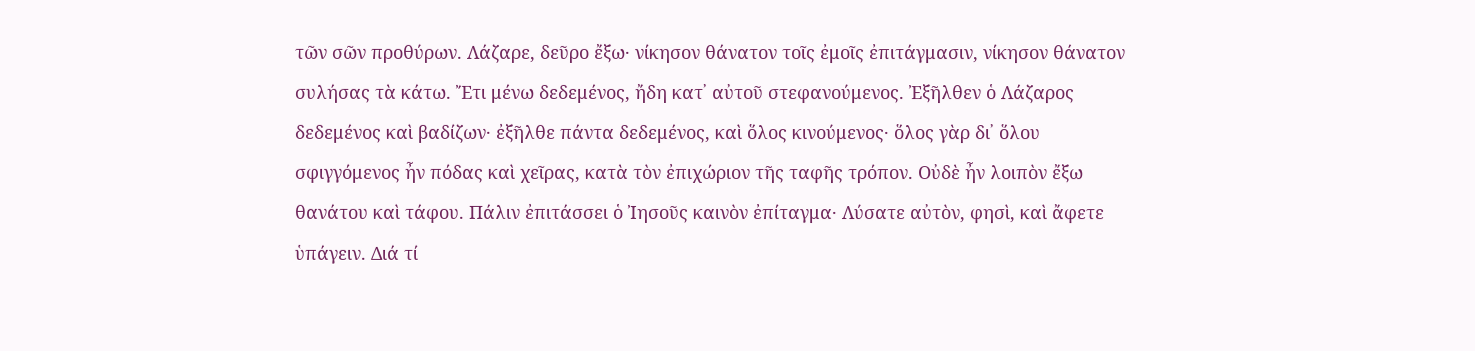τῶν σῶν προθύρων. Λάζαρε, δεῦρο ἔξω· νίκησον θάνατον τοῖς ἐμοῖς ἐπιτάγμασιν, νίκησον θάνατον συλήσας τὰ κάτω. Ἔτι μένω δεδεμένος, ἤδη κατ᾽ αὐτοῦ στεφανούμενος. Ἐξῆλθεν ὁ Λάζαρος δεδεμένος καὶ βαδίζων· ἐξῆλθε πάντα δεδεμένος, καὶ ὅλος κινούμενος· ὅλος γὰρ δι᾽ ὅλου σφιγγόμενος ἦν πόδας καὶ χεῖρας, κατὰ τὸν ἐπιχώριον τῆς ταφῆς τρόπον. Οὐδὲ ἦν λοιπὸν ἔξω θανάτου καὶ τάφου. Πάλιν ἐπιτάσσει ὁ Ἰησοῦς καινὸν ἐπίταγμα· Λύσατε αὐτὸν, φησὶ, καὶ ἄφετε ὑπάγειν. Διά τί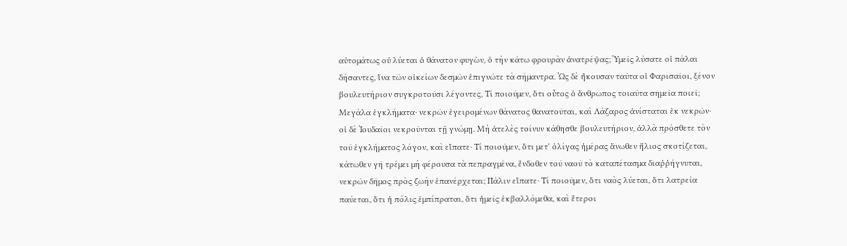αὐτομάτως οὐ λύεται ὁ θάνατον φυγὼν, ὁ τὴν κάτω φρουρὰν ἀνατρέψας; Ὑμεῖς λύσατε οἱ πάλαι δήσαντες, ἵνα τῶν οἰκείων δεσμῶν ἐπιγνῶτε τὰ σήμαντρα. Ὡς δὲ ἤκουσαν ταῦτα οἱ Φαρισαῖοι, ξένον βουλευτήριον συγκροτοῦσι λέγοντες, Τί ποιοῦμεν, ὅτι οὗτος ὁ ἄνθρωπος τοιαῦτα σημεῖα ποιεῖ; Μεγάλα ἐγκλήματα· νεκρῶν ἐγειρομένων θάνατος θανατοῦται, καὶ Λάζαρος ἀνίσταται ἐκ νεκρῶν· οἱ δὲ Ἰουδαῖοι νεκροῦνται τῇ γνώμῃ. Μὴ ἀτελὲς τοίνυν κάθησθε βουλευτήριον, ἀλλὰ πρόσθετε τὸν τοῦ ἐγκλήματος λόγον, καὶ εἴπατε· Τί ποιοῦμεν, ὅτι μετ᾽ ὀλίγας ἡμέρας ἄνωθεν ἥλιος σκοτίζεται, κάτωθεν γῆ τρέμει μὴ φέρουσα τὰ πεπραγμένα, ἔνδοθεν τοῦ ναοῦ τὸ καταπέτασμα διαῤῥήγνυται, νεκρῶν δῆμος πρὸς ζωὴν ἐπανέρχεται; Πάλιν εἴπατε· Τί ποιοῦμεν, ὅτι ναὸς λύεται, ὅτι λατρεία παύεται, ὅτι ἡ πόλις ἐμπίπραται, ὅτι ἡμεῖς ἐκβαλλόμεθα, καὶ ἕτεροι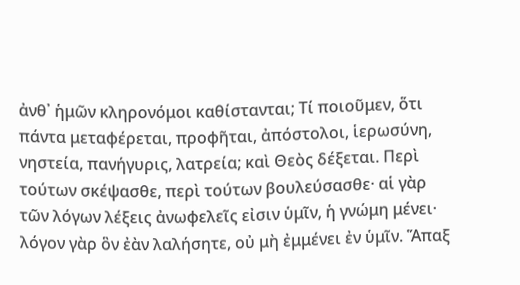ἀνθ᾽ ἡμῶν κληρονόμοι καθίστανται; Τί ποιοῦμεν, ὅτι πάντα μεταφέρεται, προφῆται, ἀπόστολοι, ἱερωσύνη, νηστεία, πανήγυρις, λατρεία; καὶ Θεὸς δέξεται. Περὶ τούτων σκέψασθε, περὶ τούτων βουλεύσασθε· αἱ γὰρ τῶν λόγων λέξεις ἀνωφελεῖς εἰσιν ὑμῖν, ἡ γνώμη μένει· λόγον γὰρ ὃν ἐὰν λαλήσητε, οὐ μὴ ἐμμένει ἐν ὑμῖν. Ἅπαξ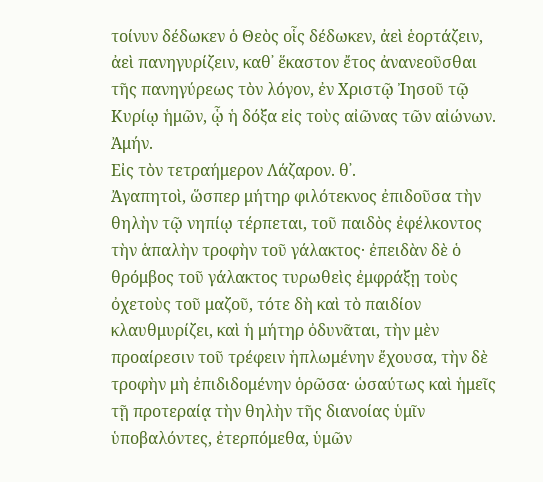τοίνυν δέδωκεν ὁ Θεὸς οἷς δέδωκεν, ἀεὶ ἑορτάζειν, ἀεὶ πανηγυρίζειν, καθ᾽ ἕκαστον ἔτος ἀνανεοῦσθαι τῆς πανηγύρεως τὸν λόγον, ἐν Χριστῷ Ἰησοῦ τῷ Κυρίῳ ἡμῶν, ᾧ ἡ δόξα εἰς τοὺς αἰῶνας τῶν αἰώνων. Ἀμήν.
Εἰς τὸν τετραήμερον Λάζαρον. θ᾽.
Ἀγαπητοὶ, ὥσπερ μήτηρ φιλότεκνος ἐπιδοῦσα τὴν θηλὴν τῷ νηπίῳ τέρπεται, τοῦ παιδὸς ἐφέλκοντος τὴν ἁπαλὴν τροφὴν τοῦ γάλακτος· ἐπειδὰν δὲ ὁ θρόμβος τοῦ γάλακτος τυρωθεὶς ἐμφράξῃ τοὺς ὀχετοὺς τοῦ μαζοῦ, τότε δὴ καὶ τὸ παιδίον κλαυθμυρίζει, καὶ ἡ μήτηρ ὀδυνᾶται, τὴν μὲν προαίρεσιν τοῦ τρέφειν ἡπλωμένην ἔχουσα, τὴν δὲ τροφὴν μὴ ἐπιδιδομένην ὁρῶσα· ὡσαύτως καὶ ἡμεῖς τῇ προτεραίᾳ τὴν θηλὴν τῆς διανοίας ὑμῖν ὑποβαλόντες, ἐτερπόμεθα, ὑμῶν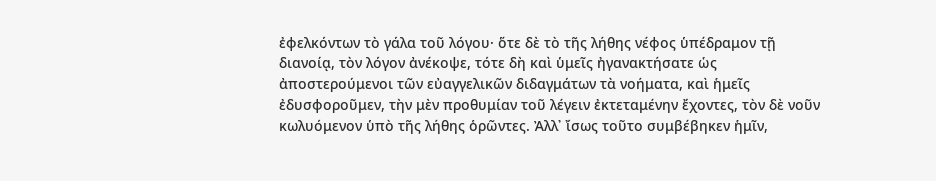ἐφελκόντων τὸ γάλα τοῦ λόγου· ὅτε δὲ τὸ τῆς λήθης νέφος ὑπέδραμον τῇ διανοίᾳ, τὸν λόγον ἀνέκοψε, τότε δὴ καὶ ὑμεῖς ἠγανακτήσατε ὡς ἀποστερούμενοι τῶν εὐαγγελικῶν διδαγμάτων τὰ νοήματα, καὶ ἡμεῖς ἐδυσφοροῦμεν, τὴν μὲν προθυμίαν τοῦ λέγειν ἐκτεταμένην ἔχοντες, τὸν δὲ νοῦν κωλυόμενον ὑπὸ τῆς λήθης ὁρῶντες. Ἀλλ᾽ ἴσως τοῦτο συμβέβηκεν ἡμῖν,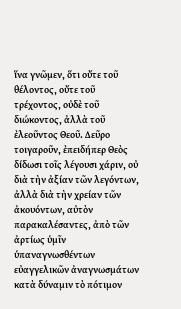ἵνα γνῶμεν, ὅτι οὔτε τοῦ θέλοντος, οὔτε τοῦ τρέχοντος, οὐδὲ τοῦ διώκοντος, ἀλλὰ τοῦ ἐλεοῦντος Θεοῦ. Δεῦρο τοιγαροῦν, ἐπειδήπερ Θεὸς δίδωσι τοῖς λέγουσι χάριν, οὐ διὰ τὴν ἀξίαν τῶν λεγόντων, ἀλλὰ διὰ τὴν χρείαν τῶν ἀκουόντων, αὐτὸν παρακαλέσαντες, ἀπὸ τῶν ἀρτίως ὑμῖν ὑπαναγνωσθέντων εὐαγγελικῶν ἀναγνωσμάτων κατὰ δύναμιν τὸ πότιμον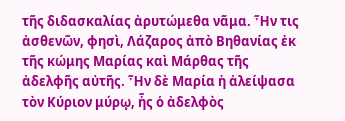τῆς διδασκαλίας ἀρυτώμεθα νᾶμα. Ἦν τις ἀσθενῶν, φησὶ, Λάζαρος ἀπὸ Βηθανίας ἐκ τῆς κώμης Μαρίας καὶ Μάρθας τῆς ἀδελφῆς αὐτῆς. Ἦν δὲ Μαρία ἡ ἀλείψασα τὸν Κύριον μύρῳ, ἧς ὁ ἀδελφὸς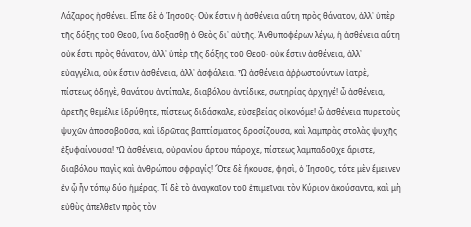Λάζαρος ἠσθένει. Εἶπε δὲ ὁ Ἰησοῦς· Οὐκ ἔστιν ἡ ἀσθένεια αὕτη πρὸς θάνατον, ἀλλ᾽ ὑπὲρ τῆς δόξης τοῦ Θεοῦ, ἵνα δοξασθῇ ὁ Θεὸς δι᾽ αὐτῆς. Ἀνθυποφέρων λέγω, ἡ ἀσθένεια αὕτη οὐκ ἔστι πρὸς θάνατον, ἀλλ᾽ ὑπὲρ τῆς δόξης τοῦ Θεοῦ· οὐκ ἔστιν ἀσθένεια, ἀλλ᾽ εὐαγγέλια, οὐκ ἔστιν ἀσθένεια, ἀλλ᾽ ἀσφάλεια. Ὦ ἀσθένεια ἀῤῥωστούντων ἰατρὲ, πίστεως ὁδηγὲ, θανάτου ἀντίπαλε, διαβόλου ἀντίδικε, σωτηρίας ἀρχηγέ! ὦ ἀσθένεια, ἀρετῆς θεμέλιε ἱδρύθητε, πίστεως διδάσκαλε, εὐσεβείας οἰκονόμε! ὦ ἀσθένεια πυρετοὺς ψυχῶν ἀποσοβοῦσα, καὶ ἱδρῶτας βαπτίσματος δροσίζουσα, καὶ λαμπρὰς στολὰς ψυχῆς ἐξυφαίνουσα! Ὦ ἀσθένεια, οὐρανίου ἄρτου πάροχε, πίστεως λαμπαδοῦχε ἄριστε, διαβόλου παγὶς καὶ ἀνθρώπου σφραγίς! Ὅτε δὲ ἤκουσε, φησὶ, ὁ Ἰησοῦς, τότε μὲν ἔμεινεν ἐν ᾧ ἦν τόπῳ δύο ἡμέρας. Τί δὲ τὸ ἀναγκαῖον τοῦ ἐπιμεῖναι τὸν Κύριον ἀκούσαντα, καὶ μὴ εὐθὺς ἀπελθεῖν πρὸς τὸν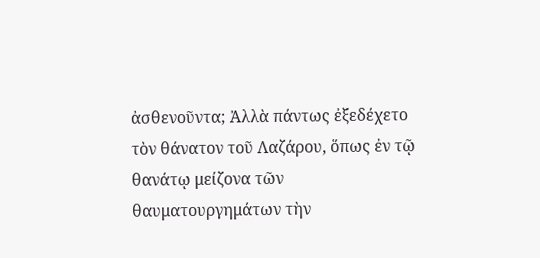ἀσθενοῦντα; Ἀλλὰ πάντως ἐξεδέχετο τὸν θάνατον τοῦ Λαζάρου, ὅπως ἐν τῷ θανάτῳ μείζονα τῶν θαυματουργημάτων τὴν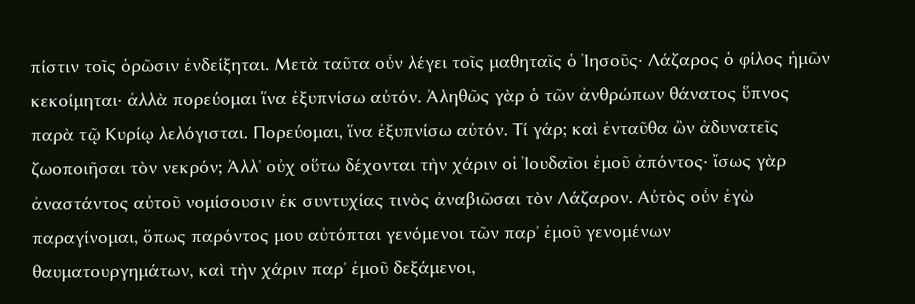πίστιν τοῖς ὁρῶσιν ἐνδείξηται. Μετὰ ταῦτα οὖν λέγει τοῖς μαθηταῖς ὁ Ἰησοῦς· Λάζαρος ὁ φίλος ἡμῶν κεκοίμηται· ἀλλὰ πορεύομαι ἵνα ἐξυπνίσω αὐτόν. Ἀληθῶς γὰρ ὁ τῶν ἀνθρώπων θάνατος ὕπνος παρὰ τῷ Κυρίῳ λελόγισται. Πορεύομαι, ἵνα ἐξυπνίσω αὐτόν. Τί γάρ; καὶ ἐνταῦθα ὢν ἀδυνατεῖς ζωοποιῆσαι τὸν νεκρόν; Ἀλλ᾽ οὐχ οὕτω δέχονται τὴν χάριν οἱ Ἰουδαῖοι ἐμοῦ ἀπόντος· ἴσως γὰρ ἀναστάντος αὐτοῦ νομίσουσιν ἐκ συντυχίας τινὸς ἀναβιῶσαι τὸν Λάζαρον. Αὐτὸς οὖν ἐγὼ παραγίνομαι, ὅπως παρόντος μου αὐτόπται γενόμενοι τῶν παρ᾽ ἐμοῦ γενομένων θαυματουργημάτων, καὶ τὴν χάριν παρ᾽ ἐμοῦ δεξάμενοι,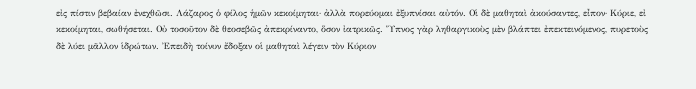εἰς πίστιν βεβαίαν ἐνεχθῶσι. Λάζαρος ὁ φίλος ἡμῶν κεκοίμηται· ἀλλὰ πορεύομαι ἐξυπνίσαι αὐτόν. Οἱ δὲ μαθηταὶ ἀκούσαντες, εἶπον· Κύριε, εἰ κεκοίμηται, σωθήσεται. Οὐ τοσοῦτον δὲ θεοσεβῶς ἀπεκρίναντο, ὅσον ἰατρικῶς. Ὕπνος γὰρ ληθαργικοὺς μὲν βλάπτει ἐπεκτεινόμενος, πυρετοὺς δὲ λύει μᾶλλον ἱδρώτων. Ἐπειδὴ τοίνυν ἔδοξαν οἱ μαθηταὶ λέγειν τὸν Κύριον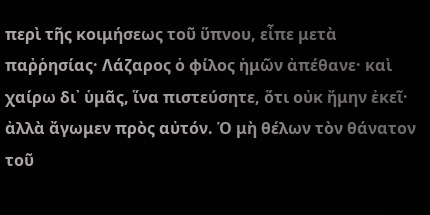περὶ τῆς κοιμήσεως τοῦ ὕπνου, εἶπε μετὰ παῤῥησίας· Λάζαρος ὁ φίλος ἡμῶν ἀπέθανε· καὶ χαίρω δι᾽ ὑμᾶς, ἵνα πιστεύσητε, ὅτι οὐκ ἤμην ἐκεῖ· ἀλλὰ ἄγωμεν πρὸς αὐτόν. Ὁ μὴ θέλων τὸν θάνατον τοῦ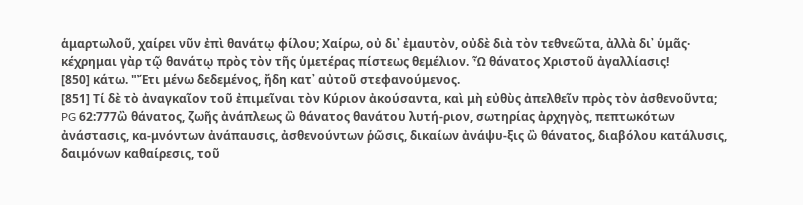ἁμαρτωλοῦ, χαίρει νῦν ἐπὶ θανάτῳ φίλου; Χαίρω, οὐ δι᾽ ἐμαυτὸν, οὐδὲ διὰ τὸν τεθνεῶτα, ἀλλὰ δι᾽ ὑμᾶς· κέχρημαι γὰρ τῷ θανάτῳ πρὸς τὸν τῆς ὑμετέρας πίστεως θεμέλιον. Ὦ θάνατος Χριστοῦ ἀγαλλίασις!
[850] κάτω. "Ἔτι μένω δεδεμένος, ἤδη κατ᾽ αὐτοῦ στεφανούμενος.
[851] Τί δὲ τὸ ἀναγκαῖον τοῦ ἐπιμεῖναι τὸν Κύριον ἀκούσαντα, καὶ μὴ εὐθὺς ἀπελθεῖν πρὸς τὸν ἀσθενοῦντα;
PG 62:777ὢ θάνατος, ζωῆς ἀνάπλεως ὢ θάνατος θανάτου λυτή-ριον, σωτηρίας ἀρχηγὸς, πεπτωκότων ἀνάστασις, κα-μνόντων ἀνάπαυσις, ἀσθενούντων ῥῶσις, δικαίων ἀνάψυ-ξις ὢ θάνατος, διαβόλου κατάλυσις, δαιμόνων καθαίρεσις, τοῦ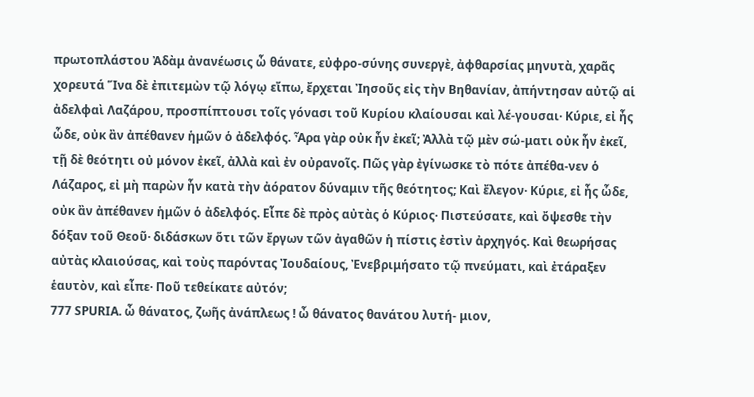πρωτοπλάστου Ἀδὰμ ἀνανέωσις ὦ θάνατε, εὐφρο-σύνης συνεργὲ, ἀφθαρσίας μηνυτὰ, χαρᾶς χορευτά Ἵνα δὲ ἐπιτεμὼν τῷ λόγῳ εἴπω, ἔρχεται Ἰησοῦς εἰς τὴν Βηθανίαν, ἀπήντησαν αὐτῷ αἱ ἀδελφαὶ Λαζάρου, προσπίπτουσι τοῖς γόνασι τοῦ Κυρίου κλαίουσαι καὶ λέ-γουσαι· Κύριε, εἰ ἦς ὧδε, οὐκ ἂν ἀπέθανεν ἡμῶν ὁ ἀδελφός. Ἆρα γὰρ οὐκ ἦν ἐκεῖ; Ἀλλὰ τῷ μὲν σώ-ματι οὐκ ἦν ἐκεῖ, τῇ δὲ θεότητι οὐ μόνον ἐκεῖ, ἀλλὰ καὶ ἐν οὐρανοῖς. Πῶς γὰρ ἐγίνωσκε τὸ πότε ἀπέθα-νεν ὁ Λάζαρος, εἰ μὴ παρὼν ἦν κατὰ τὴν ἀόρατον δύναμιν τῆς θεότητος; Καὶ ἔλεγον· Κύριε, εἰ ἦς ὧδε, οὐκ ἂν ἀπέθανεν ἡμῶν ὁ ἀδελφός. Εἶπε δὲ πρὸς αὐτὰς ὁ Κύριος· Πιστεύσατε, καὶ ὄψεσθε τὴν δόξαν τοῦ Θεοῦ· διδάσκων ὅτι τῶν ἔργων τῶν ἀγαθῶν ἡ πίστις ἐστὶν ἀρχηγός. Καὶ θεωρήσας αὐτὰς κλαιούσας, καὶ τοὺς παρόντας Ἰουδαίους, Ἐνεβριμήσατο τῷ πνεύματι, καὶ ἐτάραξεν ἑαυτὸν, καὶ εἶπε· Ποῦ τεθείκατε αὐτόν;
777 SPURIA. ὦ θάνατος, ζωῆς ἀνάπλεως ! ὦ θάνατος θανάτου λυτή- μιον,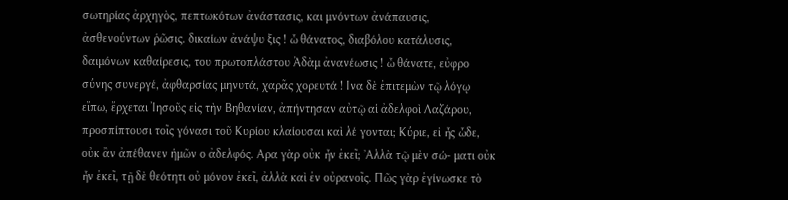σωτηρίας ἀρχηγὸς, πεπτωκότων ἀνάστασις, και μνόντων ἀνάπαυσις, ἀσθενούντων ῥῶσις. δικαίων ἀνάψυ ξις ! ὦ θάνατος, διαβόλου κατάλυσις, δαιμόνων καθαίρεσις, του πρωτοπλάστου Ἀδὰμ ἀνανέωσις ! ὦ θάνατε, εὐφρο σύνης συνεργέ, ἀφθαρσίας μηνυτά, χαρᾶς χορευτά ! Ινα δὲ ἐπιτεμὼν τῷ λόγῳ εἴπω, ἔρχεται Ἰησοῦς εἰς τὴν Βηθανίαν, ἀπήντησαν αὐτῷ αἱ ἀδελφοὶ Λαζάρου, προσπίπτουσι τοῖς γόνασι τοῦ Κυρίου κλαίουσαι καὶ λέ γονται; Κύριε, εἰ ἧς ὧδε, οὐκ ἂν ἀπέθανεν ἡμῶν ο ἀδελφός. Αρα γὰρ οὐκ ἦν ἐκεῖ; ᾿Αλλὰ τῷ μὲν σώ- ματι οὐκ ἦν ἐκεῖ, τῇ δὲ θεότητι οὐ μόνον ἐκεῖ, ἀλλὰ καὶ ἐν οὐρανοῖς. Πῶς γὰρ ἐγίνωσκε τὸ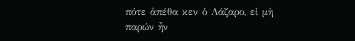πότε ἀπέθα κεν ὁ Λάζαρο, εἰ μὴ παρών ἦν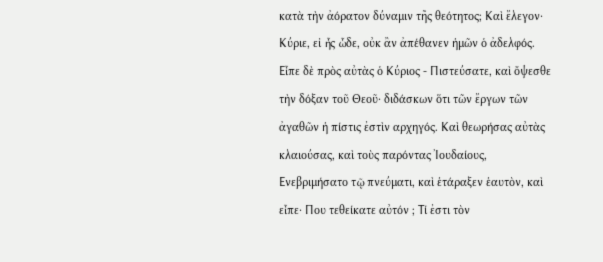κατὰ τὴν ἀόρατον δύναμιν τῆς θεότητος; Καὶ ἔλεγον· Κύριε, εἰ ἧς ὧδε, οὐκ ἂν ἀπέθανεν ἡμῶν ὁ ἀδελφός. Εἶπε δὲ πρὸς αὐτὰς ὁ Κύριος - Πιστεύσατε, καὶ ὄψεσθε τὴν δόξαν τοῦ Θεοῦ· διδάσκων ὅτι τῶν ἔργων τῶν ἀγαθῶν ἡ πίστις ἐστὶν αρχηγός. Καὶ θεωρήσας αὐτὰς κλαιούσας, καὶ τοὺς παρόντας Ἰουδαίους, Ενεβριμήσατο τῷ πνεύματι, καὶ ἑτάραξεν ἑαυτὸν, καὶ εἶπε· Που τεθείκατε αὐτόν ; Τί ἐστι τὸν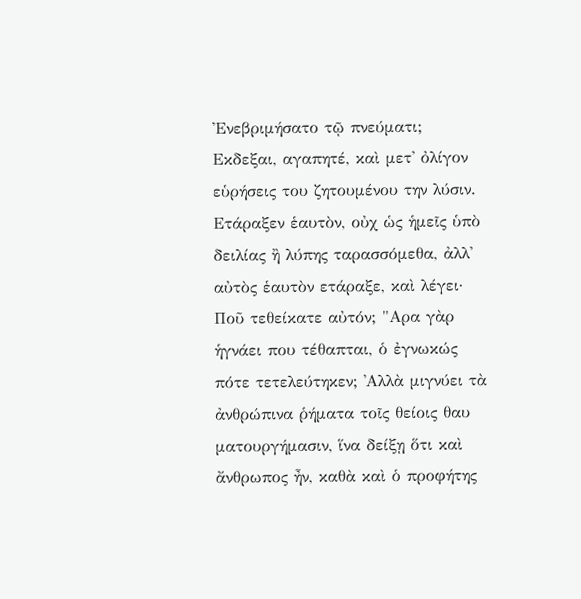Ἐνεβριμήσατο τῷ πνεύματι; Εκδεξαι, αγαπητέ, καὶ μετ' ὀλίγον εὑρήσεις του ζητουμένου την λύσιν. Ετάραξεν ἑαυτὸν, οὐχ ὡς ἡμεῖς ὑπὸ δειλίας ἢ λύπης ταρασσόμεθα, ἀλλ' αὐτὸς ἑαυτὸν ετάραξε, καὶ λέγει· Ποῦ τεθείκατε αὐτόν; "Αρα γὰρ ἡγνάει που τέθαπται, ὁ ἐγνωκώς πότε τετελεύτηκεν; ᾿Αλλὰ μιγνύει τὰ ἀνθρώπινα ῥήματα τοῖς θείοις θαυ ματουργήμασιν, ἵνα δείξῃ ὅτι καὶ ἄνθρωπος ἦν, καθὰ καὶ ὁ προφήτης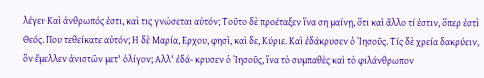λέγει· Καὶ ἀνθρωπός ἐστι, καὶ τις γνώσεται αὐτόν; Τοῦτο δὲ προέταξεν ἵνα ση μαίνῃ, ὅτι καὶ ἄλλο τί ἐστιν, ὅπερ ἐστὶ Θεός. Που τεθείκατε αὐτόν; Η δὲ Μαρία, Ερχου, φησὶ, καὶ δε, Κύριε. Καὶ ἐδάκρυσεν ὁ Ἰησοῦς. Τίς δὲ χρεία δακρύειν, ὃν ἔμελλεν ἀνιστῶν μετ' ὀλίγον; Αλλ' ἐδά- κρυσεν ὁ Ἰησοῦς, ἵνα τὸ συμπαθὲς καὶ τὸ φιλάνθρωπον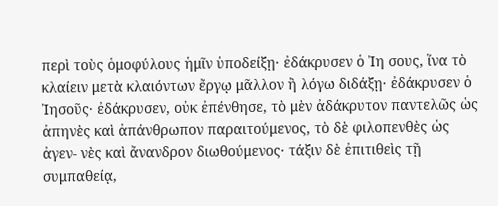περὶ τοὺς ὁμοφύλους ἡμῖν ὑποδείξῃ· ἐδάκρυσεν ὁ Ἰη σους, ἵνα τὸ κλαίειν μετὰ κλαιόντων ἔργῳ μᾶλλον ἢ λόγω διδάξῃ· ἐδάκρυσεν ὁ Ἰησοῦς· ἐδάκρυσεν, οὐκ ἐπένθησε, τὸ μὲν ἀδάκρυτον παντελῶς ὡς ἀπηνὲς καὶ ἀπάνθρωπον παραιτούμενος, τὸ δὲ φιλοπενθὲς ὡς ἀγεν- νὲς καὶ ἄνανδρον διωθούμενος· τάξιν δὲ ἐπιτιθεὶς τῇ συμπαθείᾳ,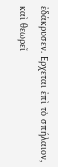ἐδάκρυσεν. Ερχεται ἐπὶ τὸ σπήλαιον, καὶ θεωρεῖ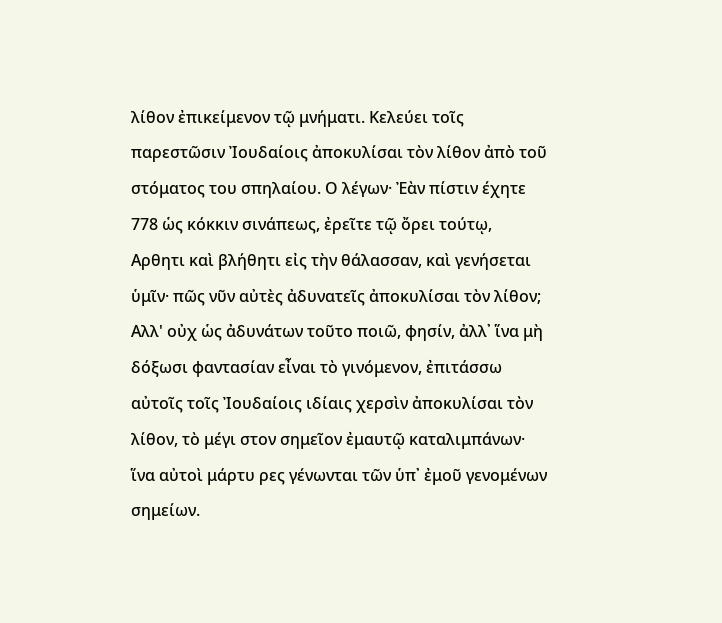λίθον ἐπικείμενον τῷ μνήματι. Κελεύει τοῖς παρεστῶσιν Ἰουδαίοις ἀποκυλίσαι τὸν λίθον ἀπὸ τοῦ στόματος του σπηλαίου. Ο λέγων· Ἐὰν πίστιν έχητε 778 ὡς κόκκιν σινάπεως, ἐρεῖτε τῷ ὄρει τούτῳ, Αρθητι καὶ βλήθητι εἰς τὴν θάλασσαν, καὶ γενήσεται ὑμῖν· πῶς νῦν αὐτὲς ἀδυνατεῖς ἀποκυλίσαι τὸν λίθον; Αλλ' οὐχ ὡς ἀδυνάτων τοῦτο ποιῶ, φησίν, ἀλλ᾽ ἵνα μὴ δόξωσι φαντασίαν εἶναι τὸ γινόμενον, ἐπιτάσσω αὐτοῖς τοῖς Ἰουδαίοις ιδίαις χερσὶν ἀποκυλίσαι τὸν λίθον, τὸ μέγι στον σημεῖον ἐμαυτῷ καταλιμπάνων· ἵνα αὐτοὶ μάρτυ ρες γένωνται τῶν ὑπ᾿ ἐμοῦ γενομένων σημείων.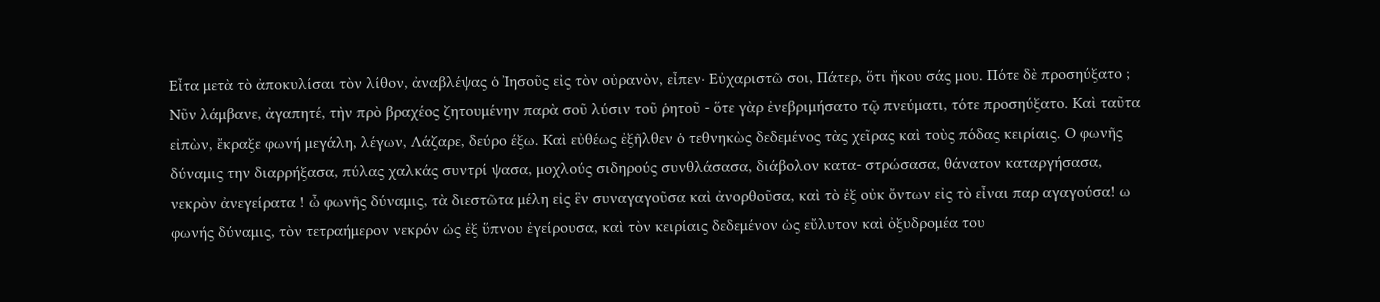Εἶτα μετὰ τὸ ἀποκυλίσαι τὸν λίθον, ἀναβλέψας ὁ Ἰησοῦς εἰς τὸν οὐρανὸν, εἶπεν· Εὐχαριστῶ σοι, Πάτερ, ὅτι ἤκου σάς μου. Πότε δὲ προσηύξατο ; Νῦν λάμβανε, ἀγαπητέ, τὴν πρὸ βραχέος ζητουμένην παρὰ σοῦ λύσιν τοῦ ῥητοῦ - ὅτε γὰρ ἐνεβριμήσατο τῷ πνεύματι, τότε προσηύξατο. Καὶ ταῦτα εἰπὼν, ἔκραξε φωνή μεγάλη, λέγων, Λάζαρε, δεύρο έξω. Καὶ εὐθέως ἐξῆλθεν ὁ τεθνηκὼς δεδεμένος τὰς χεῖρας καὶ τοὺς πόδας κειρίαις. Ο φωνῆς δύναμις την διαρρήξασα, πύλας χαλκάς συντρί ψασα, μοχλούς σιδηρούς συνθλάσασα, διάβολον κατα- στρώσασα, θάνατον καταργήσασα, νεκρὸν ἀνεγείρατα ! ὦ φωνῆς δύναμις, τὰ διεστῶτα μέλη εἰς ἓν συναγαγοῦσα καὶ ἀνορθοῦσα, καὶ τὸ ἐξ οὐκ ὄντων εἰς τὸ εἶναι παρ αγαγούσα! ω φωνής δύναμις, τὸν τετραήμερον νεκρόν ὡς ἐξ ὕπνου ἐγείρουσα, καὶ τὸν κειρίαις δεδεμένον ὡς εὔλυτον καὶ ὀξυδρομέα του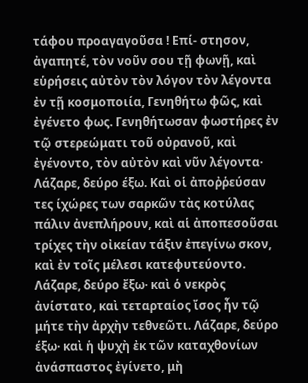τάφου προαγαγοῦσα ! Επί- στησον, ἀγαπητέ, τὸν νοῦν σου τῇ φωνῇ, καὶ εὑρήσεις αὐτὸν τὸν λόγον τὸν λέγοντα ἐν τῇ κοσμοποιία, Γενηθήτω φῶς, καὶ ἐγένετο φως. Γενηθήτωσαν φωστήρες ἐν τῷ στερεώματι τοῦ οὐρανοῦ, καὶ ἐγένοντο, τὸν αὐτὸν καὶ νῦν λέγοντα· Λάζαρε, δεύρο έξω. Καὶ οἱ ἀποῤῥεύσαν τες ίχώρες των σαρκῶν τὰς κοτύλας πάλιν ἀνεπλήρουν, καὶ αἱ ἀποπεσοῦσαι τρίχες τὴν οἰκείαν τάξιν ἐπεγίνω σκον, καὶ ἐν τοῖς μέλεσι κατεφυτεύοντο. Λάζαρε, δεύρο ἔξω· καὶ ὁ νεκρὸς ἀνίστατο, καὶ τεταρταίος ἴσος ἦν τῷ μήτε τὴν ἀρχὴν τεθνεῶτι. Λάζαρε, δεύρο έξω· καὶ ἡ ψυχὴ ἐκ τῶν καταχθονίων ἀνάσπαστος ἐγίνετο, μὴ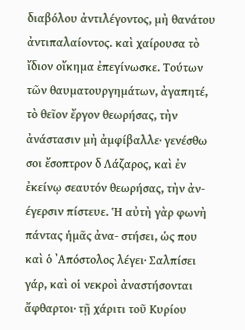διαβόλου ἀντιλέγοντος, μὴ θανάτου ἀντιπαλαίοντος. καὶ χαίρουσα τὸ ἴδιον οἴκημα ἐπεγίνωσκε. Τούτων τῶν θαυματουργημάτων, ἀγαπητέ, τὸ θεῖον ἔργον θεωρήσας, τὴν ἀνάστασιν μὴ ἀμφίβαλλε· γενέσθω σοι ἔσοπτρον δ Λάζαρος, καὶ ἐν ἐκείνῳ σεαυτόν θεωρήσας, τὴν ἀν- έγερσιν πίστευε. Ἡ αὐτὴ γὰρ φωνὴ πάντας ἡμᾶς ἀνα- στήσει, ὡς που καὶ ὁ ᾿Απόστολος λέγει· Σαλπίσει γάρ, καὶ οἱ νεκροὶ ἀναστήσονται ἄφθαρτοι· τῇ χάριτι τοῦ Κυρίου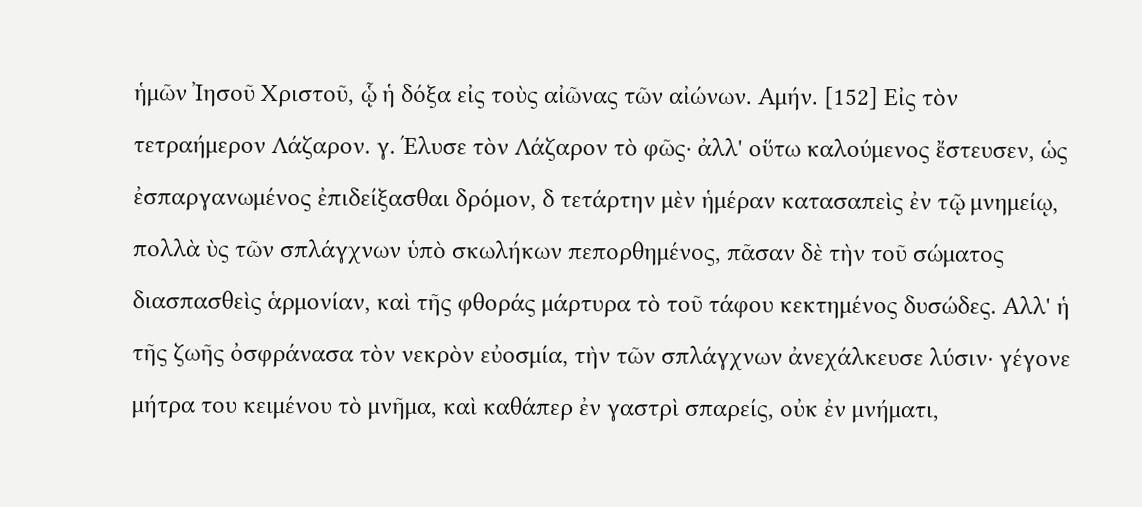ἡμῶν Ἰησοῦ Χριστοῦ, ᾧ ἡ δόξα εἰς τοὺς αἰῶνας τῶν αἰώνων. Αμήν. [152] Εἰς τὸν τετραήμερον Λάζαρον. γ. Έλυσε τὸν Λάζαρον τὸ φῶς· ἀλλ' οὕτω καλούμενος ἔστευσεν, ὡς ἐσπαργανωμένος ἐπιδείξασθαι δρόμον, δ τετάρτην μὲν ἡμέραν κατασαπεὶς ἐν τῷ μνημείῳ, πολλὰ ὺς τῶν σπλάγχνων ὑπὸ σκωλήκων πεπορθημένος, πᾶσαν δὲ τὴν τοῦ σώματος διασπασθεὶς ἁρμονίαν, καὶ τῆς φθοράς μάρτυρα τὸ τοῦ τάφου κεκτημένος δυσώδες. Αλλ' ἡ τῆς ζωῆς ὀσφράνασα τὸν νεκρὸν εὐοσμία, τὴν τῶν σπλάγχνων ἀνεχάλκευσε λύσιν· γέγονε μήτρα του κειμένου τὸ μνῆμα, καὶ καθάπερ ἐν γαστρὶ σπαρείς, οὐκ ἐν μνήματι,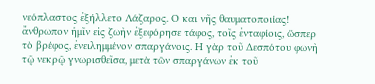νεόπλαστος ἐξήλλετο Λάζαρος. Ο και νῆς θαυματοποιίας! ἄνθρωπον ἡμῖν εἰς ζωὴν ἐξεφόρησε τάφος, τοῖς ἐνταφίοις, ὥσπερ τὸ βρέφος, ἐνειλημμένον σπαργάνοις. Η γὰρ τοῦ Δεσπότου φωνὴ τῷ νεκρῷ γνωρισθεῖσα, μετὰ τῶν σπαργάνων ἐκ τοῦ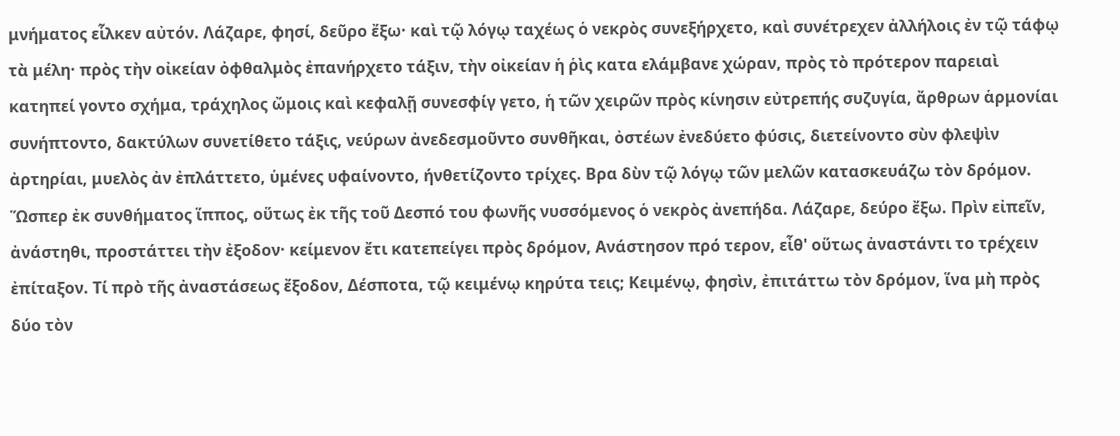μνήματος εἷλκεν αὐτόν. Λάζαρε, φησί, δεῦρο ἔξω· καὶ τῷ λόγῳ ταχέως ὁ νεκρὸς συνεξήρχετο, καὶ συνέτρεχεν ἀλλήλοις ἐν τῷ τάφῳ τὰ μέλη· πρὸς τὴν οἰκείαν ὀφθαλμὸς ἐπανήρχετο τάξιν, τὴν οἰκείαν ἡ ῥὶς κατα ελάμβανε χώραν, πρὸς τὸ πρότερον παρειαὶ κατηπεί γοντο σχήμα, τράχηλος ὤμοις καὶ κεφαλῇ συνεσφίγ γετο, ἡ τῶν χειρῶν πρὸς κίνησιν εὐτρεπής συζυγία, ἄρθρων ἁρμονίαι συνήπτοντο, δακτύλων συνετίθετο τάξις, νεύρων ἀνεδεσμοῦντο συνθῆκαι, ὀστέων ἐνεδύετο φύσις, διετείνοντο σὺν φλεψὶν ἀρτηρίαι, μυελὸς ἀν ἐπλάττετο, ὑμένες υφαίνοντο, ήνθετίζοντο τρίχες. Βρα δὺν τῷ λόγῳ τῶν μελῶν κατασκευάζω τὸν δρόμον. Ὥσπερ ἐκ συνθήματος ἵππος, οὕτως ἐκ τῆς τοῦ Δεσπό του φωνῆς νυσσόμενος ὁ νεκρὸς ἀνεπήδα. Λάζαρε, δεύρο ἔξω. Πρὶν εἰπεῖν, ἀνάστηθι, προστάττει τὴν ἐξοδον· κείμενον ἔτι κατεπείγει πρὸς δρόμον, Ανάστησον πρό τερον, εἶθ' οὕτως ἀναστάντι το τρέχειν ἐπίταξον. Τί πρὸ τῆς ἀναστάσεως ἔξοδον, Δέσποτα, τῷ κειμένῳ κηρύτα τεις; Κειμένῳ, φησὶν, ἐπιτάττω τὸν δρόμον, ἵνα μὴ πρὸς δύο τὸν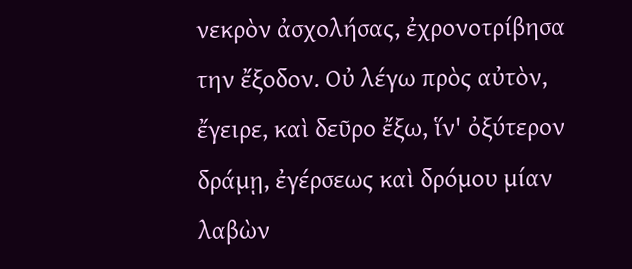νεκρὸν ἀσχολήσας, ἐχρονοτρίβησα την ἔξοδον. Οὐ λέγω πρὸς αὐτὸν, ἔγειρε, καὶ δεῦρο ἔξω, ἵν' ὀξύτερον δράμῃ, ἐγέρσεως καὶ δρόμου μίαν λαβὼν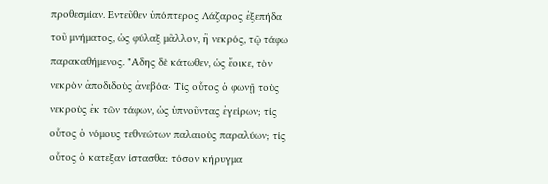προθεσμίαν. Εντεῦθεν ὑπόπτερος Λάζαρος ἐξεπήδα τοῦ μνήματος, ὡς φύλαξ μᾶλλον, ἢ νεκρός, τῷ τάφω παρακαθήμενος. "Αδης δὲ κάτωθεν, ὡς ἔοικε, τὸν νεκρὸν ἀποδιδοὺς ἀνεβόα· Τίς οὗτος ὁ φωνῇ τοὺς νεκροὺς ἐκ τῶν τάφων, ὡς ὑπνοῦντας ἐγείρων; τίς οὗτος ὁ νόμους τεθνεώτων παλαιοὺς παραλύων; τίς οὗτος ὁ κατεξαν ίστασθα: τόσον κήρυγμα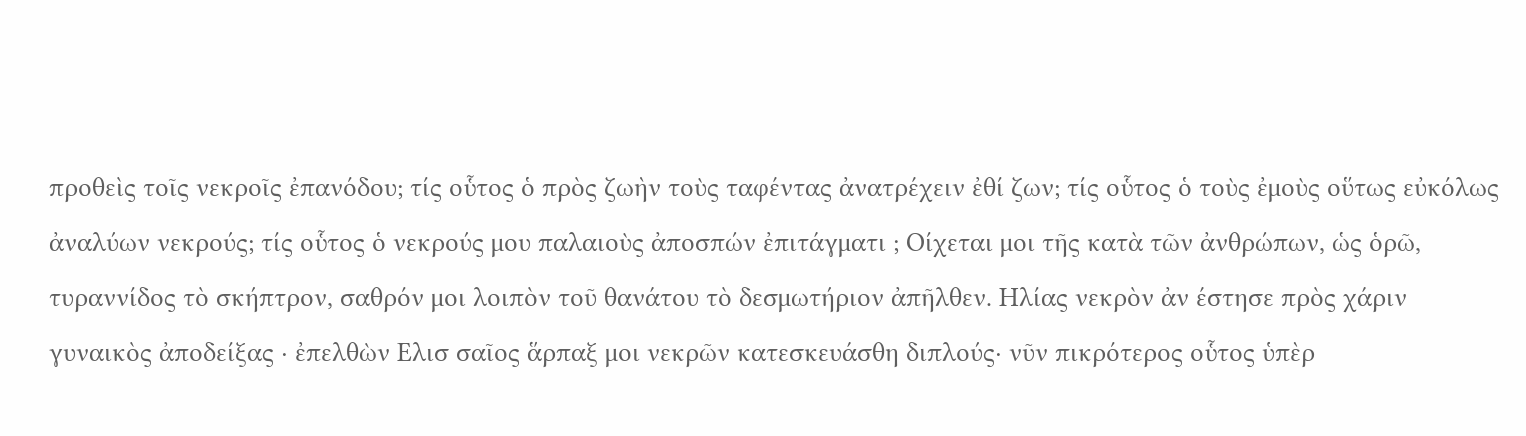προθεὶς τοῖς νεκροῖς ἐπανόδου; τίς οὗτος ὁ πρὸς ζωὴν τοὺς ταφέντας ἀνατρέχειν ἐθί ζων; τίς οὗτος ὁ τοὺς ἐμοὺς οὕτως εὐκόλως ἀναλύων νεκρούς; τίς οὗτος ὁ νεκρούς μου παλαιοὺς ἀποσπών ἐπιτάγματι ; Οίχεται μοι τῆς κατὰ τῶν ἀνθρώπων, ὡς ὁρῶ, τυραννίδος τὸ σκήπτρον, σαθρόν μοι λοιπὸν τοῦ θανάτου τὸ δεσμωτήριον ἀπῆλθεν. Ηλίας νεκρὸν ἀν έστησε πρὸς χάριν γυναικὸς ἀποδείξας · ἐπελθὼν Ελισ σαῖος ἅρπαξ μοι νεκρῶν κατεσκευάσθη διπλούς· νῦν πικρότερος οὗτος ὑπὲρ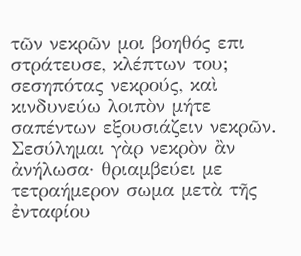τῶν νεκρῶν μοι βοηθός επι στράτευσε, κλέπτων του; σεσηπότας νεκρούς, καὶ κινδυνεύω λοιπὸν μήτε σαπέντων εξουσιάζειν νεκρῶν. Σεσύλημαι γὰρ νεκρὸν ἂν ἀνήλωσα· θριαμβεύει με τετραήμερον σωμα μετὰ τῆς ἐνταφίου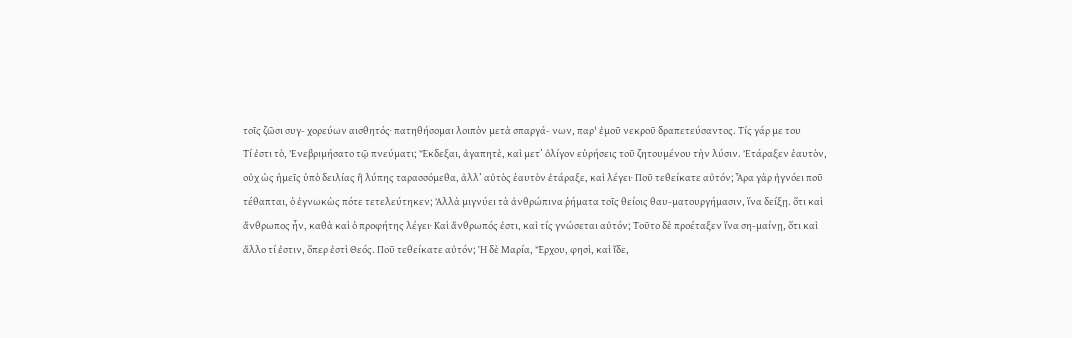τοῖς ζῶσι συγ- χορεύων αισθητός· πατηθήσομαι λοιπὸν μετὰ σπαργά- νων, παρ' ἐμοῦ νεκροῦ δραπετεύσαντος. Τίς γάρ με του
Τί ἐστι τὸ, Ἐνεβριμήσατο τῷ πνεύματι; Ἔκδεξαι, ἀγαπητὲ, καὶ μετ’ ὀλίγον εὑρήσεις τοῦ ζητουμένου τὴν λύσιν. Ἐτάραξεν ἑαυτὸν, οὐχ ὡς ἡμεῖς ὑπὸ δειλίας ἢ λύπης ταρασσόμεθα, ἀλλ’ αὐτὸς ἑαυτὸν ἐτάραξε, καὶ λέγει· Ποῦ τεθείκατε αὐτόν; Ἆρα γὰρ ἠγνόει ποῦ τέθαπται, ὁ ἐγνωκὼς πότε τετελεύτηκεν; Ἀλλὰ μιγνύει τὰ ἀνθρώπινα ῥήματα τοῖς θείοις θαυ-ματουργήμασιν, ἵνα δείξῃ. ὅτι καὶ ἄνθρωπος ἦν, καθὰ καὶ ὁ προφήτης λέγει· Καὶ ἄνθρωπός ἐστι, καὶ τίς γνώσεται αὐτόν; Τοῦτο δὲ προέταξεν ἵνα ση-μαίνῃ, ὅτι καὶ ἄλλο τί ἐστιν, ὅπερ ἐστὶ Θεός. Ποῦ τεθείκατε αὐτόν; Ἡ δὲ Μαρία, Ἔρχου, φησὶ, καὶ ἴδε,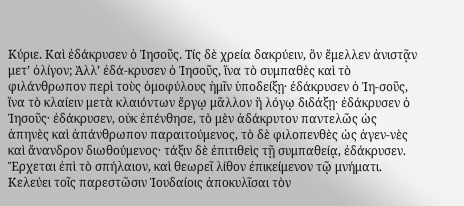Κύριε. Καὶ ἐδάκρυσεν ὁ Ἰησοῦς. Τίς δὲ χρεία δακρύειν, ὃν ἔμελλεν ἀνιστᾷν μετ’ ὀλίγον; Ἀλλ’ ἐδά-κρυσεν ὁ Ἰησοῦς, ἵνα τὸ συμπαθὲς καὶ τὸ φιλάνθρωπον περὶ τοὺς ὁμοφύλους ἡμῖν ὑποδείξῃ· ἐδάκρυσεν ὁ Ἰη-σοῦς, ἵνα τὸ κλαίειν μετὰ κλαιόντων ἔργῳ μᾶλλον ἢ λόγῳ διδάξῃ· ἐδάκρυσεν ὁ Ἰησοῦς· ἐδάκρυσεν, οὐκ ἐπένθησε, τὸ μὲν ἀδάκρυτον παντελῶς ὡς ἀπηνὲς καὶ ἀπάνθρωπον παραιτούμενος, τὸ δὲ φιλοπενθὲς ὡς ἀγεν-νὲς καὶ ἄνανδρον διωθούμενος· τάξιν δὲ ἐπιτιθεὶς τῇ συμπαθείᾳ, ἐδάκρυσεν. Ἔρχεται ἐπὶ τὸ σπήλαιον, καὶ θεωρεῖ λίθον ἐπικείμενον τῷ μνήματι. Κελεύει τοῖς παρεστῶσιν Ἰουδαίοις ἀποκυλῖσαι τὸν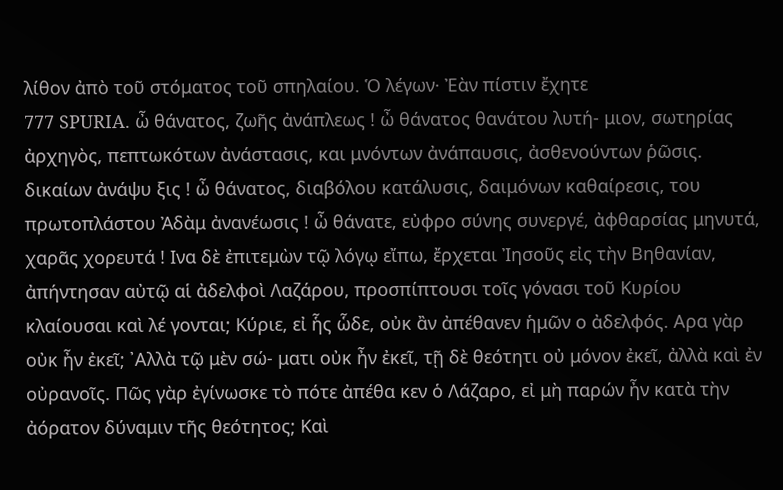λίθον ἀπὸ τοῦ στόματος τοῦ σπηλαίου. Ὁ λέγων· Ἐὰν πίστιν ἔχητε
777 SPURIA. ὦ θάνατος, ζωῆς ἀνάπλεως ! ὦ θάνατος θανάτου λυτή- μιον, σωτηρίας ἀρχηγὸς, πεπτωκότων ἀνάστασις, και μνόντων ἀνάπαυσις, ἀσθενούντων ῥῶσις. δικαίων ἀνάψυ ξις ! ὦ θάνατος, διαβόλου κατάλυσις, δαιμόνων καθαίρεσις, του πρωτοπλάστου Ἀδὰμ ἀνανέωσις ! ὦ θάνατε, εὐφρο σύνης συνεργέ, ἀφθαρσίας μηνυτά, χαρᾶς χορευτά ! Ινα δὲ ἐπιτεμὼν τῷ λόγῳ εἴπω, ἔρχεται Ἰησοῦς εἰς τὴν Βηθανίαν, ἀπήντησαν αὐτῷ αἱ ἀδελφοὶ Λαζάρου, προσπίπτουσι τοῖς γόνασι τοῦ Κυρίου κλαίουσαι καὶ λέ γονται; Κύριε, εἰ ἧς ὧδε, οὐκ ἂν ἀπέθανεν ἡμῶν ο ἀδελφός. Αρα γὰρ οὐκ ἦν ἐκεῖ; ᾿Αλλὰ τῷ μὲν σώ- ματι οὐκ ἦν ἐκεῖ, τῇ δὲ θεότητι οὐ μόνον ἐκεῖ, ἀλλὰ καὶ ἐν οὐρανοῖς. Πῶς γὰρ ἐγίνωσκε τὸ πότε ἀπέθα κεν ὁ Λάζαρο, εἰ μὴ παρών ἦν κατὰ τὴν ἀόρατον δύναμιν τῆς θεότητος; Καὶ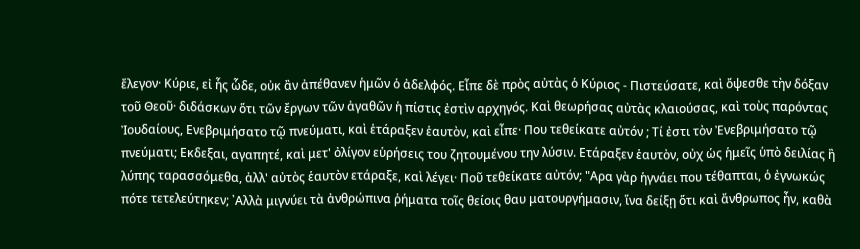ἔλεγον· Κύριε, εἰ ἧς ὧδε, οὐκ ἂν ἀπέθανεν ἡμῶν ὁ ἀδελφός. Εἶπε δὲ πρὸς αὐτὰς ὁ Κύριος - Πιστεύσατε, καὶ ὄψεσθε τὴν δόξαν τοῦ Θεοῦ· διδάσκων ὅτι τῶν ἔργων τῶν ἀγαθῶν ἡ πίστις ἐστὶν αρχηγός. Καὶ θεωρήσας αὐτὰς κλαιούσας, καὶ τοὺς παρόντας Ἰουδαίους, Ενεβριμήσατο τῷ πνεύματι, καὶ ἑτάραξεν ἑαυτὸν, καὶ εἶπε· Που τεθείκατε αὐτόν ; Τί ἐστι τὸν Ἐνεβριμήσατο τῷ πνεύματι; Εκδεξαι, αγαπητέ, καὶ μετ' ὀλίγον εὑρήσεις του ζητουμένου την λύσιν. Ετάραξεν ἑαυτὸν, οὐχ ὡς ἡμεῖς ὑπὸ δειλίας ἢ λύπης ταρασσόμεθα, ἀλλ' αὐτὸς ἑαυτὸν ετάραξε, καὶ λέγει· Ποῦ τεθείκατε αὐτόν; "Αρα γὰρ ἡγνάει που τέθαπται, ὁ ἐγνωκώς πότε τετελεύτηκεν; ᾿Αλλὰ μιγνύει τὰ ἀνθρώπινα ῥήματα τοῖς θείοις θαυ ματουργήμασιν, ἵνα δείξῃ ὅτι καὶ ἄνθρωπος ἦν, καθὰ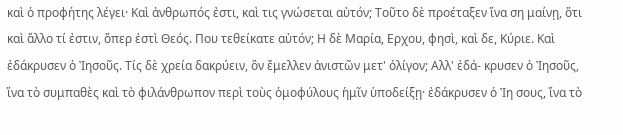καὶ ὁ προφήτης λέγει· Καὶ ἀνθρωπός ἐστι, καὶ τις γνώσεται αὐτόν; Τοῦτο δὲ προέταξεν ἵνα ση μαίνῃ, ὅτι καὶ ἄλλο τί ἐστιν, ὅπερ ἐστὶ Θεός. Που τεθείκατε αὐτόν; Η δὲ Μαρία, Ερχου, φησὶ, καὶ δε, Κύριε. Καὶ ἐδάκρυσεν ὁ Ἰησοῦς. Τίς δὲ χρεία δακρύειν, ὃν ἔμελλεν ἀνιστῶν μετ' ὀλίγον; Αλλ' ἐδά- κρυσεν ὁ Ἰησοῦς, ἵνα τὸ συμπαθὲς καὶ τὸ φιλάνθρωπον περὶ τοὺς ὁμοφύλους ἡμῖν ὑποδείξῃ· ἐδάκρυσεν ὁ Ἰη σους, ἵνα τὸ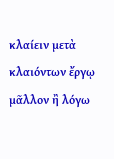κλαίειν μετὰ κλαιόντων ἔργῳ μᾶλλον ἢ λόγω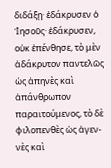διδάξῃ· ἐδάκρυσεν ὁ Ἰησοῦς· ἐδάκρυσεν, οὐκ ἐπένθησε, τὸ μὲν ἀδάκρυτον παντελῶς ὡς ἀπηνὲς καὶ ἀπάνθρωπον παραιτούμενος, τὸ δὲ φιλοπενθὲς ὡς ἀγεν- νὲς καὶ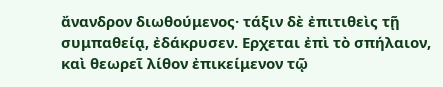ἄνανδρον διωθούμενος· τάξιν δὲ ἐπιτιθεὶς τῇ συμπαθείᾳ, ἐδάκρυσεν. Ερχεται ἐπὶ τὸ σπήλαιον, καὶ θεωρεῖ λίθον ἐπικείμενον τῷ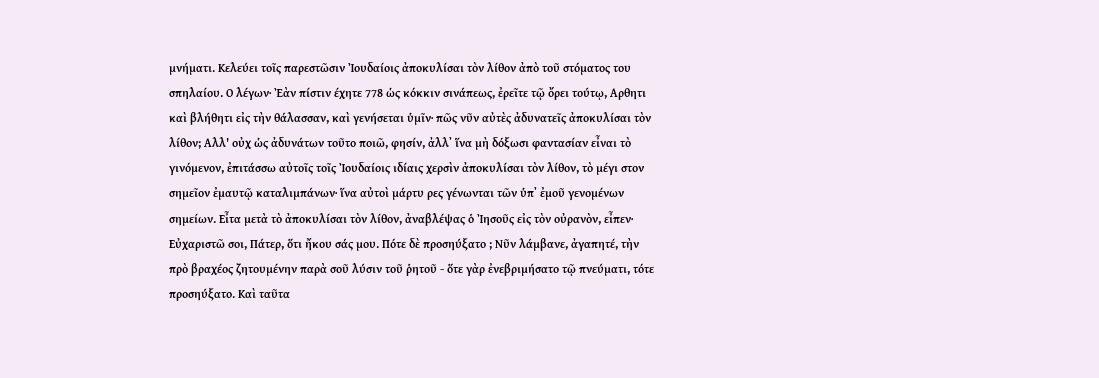μνήματι. Κελεύει τοῖς παρεστῶσιν Ἰουδαίοις ἀποκυλίσαι τὸν λίθον ἀπὸ τοῦ στόματος του σπηλαίου. Ο λέγων· Ἐὰν πίστιν έχητε 778 ὡς κόκκιν σινάπεως, ἐρεῖτε τῷ ὄρει τούτῳ, Αρθητι καὶ βλήθητι εἰς τὴν θάλασσαν, καὶ γενήσεται ὑμῖν· πῶς νῦν αὐτὲς ἀδυνατεῖς ἀποκυλίσαι τὸν λίθον; Αλλ' οὐχ ὡς ἀδυνάτων τοῦτο ποιῶ, φησίν, ἀλλ᾽ ἵνα μὴ δόξωσι φαντασίαν εἶναι τὸ γινόμενον, ἐπιτάσσω αὐτοῖς τοῖς Ἰουδαίοις ιδίαις χερσὶν ἀποκυλίσαι τὸν λίθον, τὸ μέγι στον σημεῖον ἐμαυτῷ καταλιμπάνων· ἵνα αὐτοὶ μάρτυ ρες γένωνται τῶν ὑπ᾿ ἐμοῦ γενομένων σημείων. Εἶτα μετὰ τὸ ἀποκυλίσαι τὸν λίθον, ἀναβλέψας ὁ Ἰησοῦς εἰς τὸν οὐρανὸν, εἶπεν· Εὐχαριστῶ σοι, Πάτερ, ὅτι ἤκου σάς μου. Πότε δὲ προσηύξατο ; Νῦν λάμβανε, ἀγαπητέ, τὴν πρὸ βραχέος ζητουμένην παρὰ σοῦ λύσιν τοῦ ῥητοῦ - ὅτε γὰρ ἐνεβριμήσατο τῷ πνεύματι, τότε προσηύξατο. Καὶ ταῦτα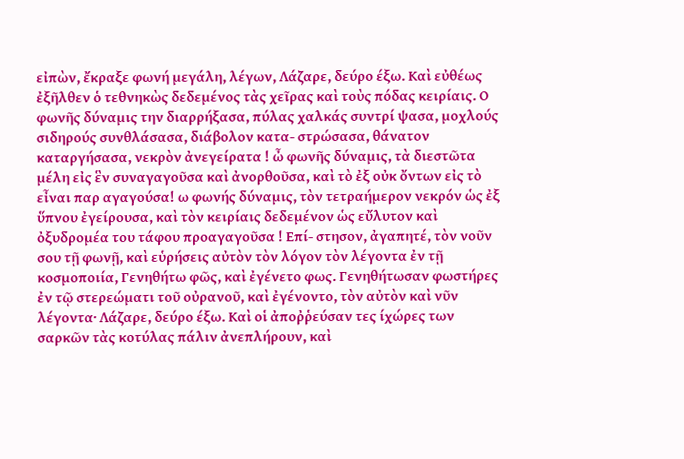εἰπὼν, ἔκραξε φωνή μεγάλη, λέγων, Λάζαρε, δεύρο έξω. Καὶ εὐθέως ἐξῆλθεν ὁ τεθνηκὼς δεδεμένος τὰς χεῖρας καὶ τοὺς πόδας κειρίαις. Ο φωνῆς δύναμις την διαρρήξασα, πύλας χαλκάς συντρί ψασα, μοχλούς σιδηρούς συνθλάσασα, διάβολον κατα- στρώσασα, θάνατον καταργήσασα, νεκρὸν ἀνεγείρατα ! ὦ φωνῆς δύναμις, τὰ διεστῶτα μέλη εἰς ἓν συναγαγοῦσα καὶ ἀνορθοῦσα, καὶ τὸ ἐξ οὐκ ὄντων εἰς τὸ εἶναι παρ αγαγούσα! ω φωνής δύναμις, τὸν τετραήμερον νεκρόν ὡς ἐξ ὕπνου ἐγείρουσα, καὶ τὸν κειρίαις δεδεμένον ὡς εὔλυτον καὶ ὀξυδρομέα του τάφου προαγαγοῦσα ! Επί- στησον, ἀγαπητέ, τὸν νοῦν σου τῇ φωνῇ, καὶ εὑρήσεις αὐτὸν τὸν λόγον τὸν λέγοντα ἐν τῇ κοσμοποιία, Γενηθήτω φῶς, καὶ ἐγένετο φως. Γενηθήτωσαν φωστήρες ἐν τῷ στερεώματι τοῦ οὐρανοῦ, καὶ ἐγένοντο, τὸν αὐτὸν καὶ νῦν λέγοντα· Λάζαρε, δεύρο έξω. Καὶ οἱ ἀποῤῥεύσαν τες ίχώρες των σαρκῶν τὰς κοτύλας πάλιν ἀνεπλήρουν, καὶ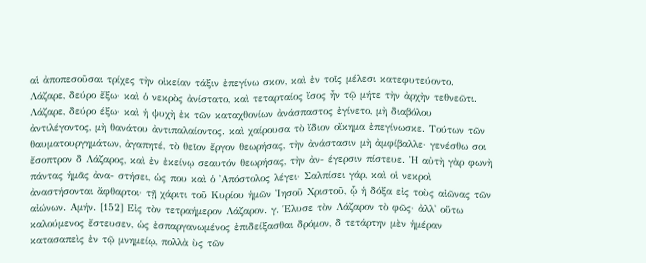αἱ ἀποπεσοῦσαι τρίχες τὴν οἰκείαν τάξιν ἐπεγίνω σκον, καὶ ἐν τοῖς μέλεσι κατεφυτεύοντο. Λάζαρε, δεύρο ἔξω· καὶ ὁ νεκρὸς ἀνίστατο, καὶ τεταρταίος ἴσος ἦν τῷ μήτε τὴν ἀρχὴν τεθνεῶτι. Λάζαρε, δεύρο έξω· καὶ ἡ ψυχὴ ἐκ τῶν καταχθονίων ἀνάσπαστος ἐγίνετο, μὴ διαβόλου ἀντιλέγοντος, μὴ θανάτου ἀντιπαλαίοντος. καὶ χαίρουσα τὸ ἴδιον οἴκημα ἐπεγίνωσκε. Τούτων τῶν θαυματουργημάτων, ἀγαπητέ, τὸ θεῖον ἔργον θεωρήσας, τὴν ἀνάστασιν μὴ ἀμφίβαλλε· γενέσθω σοι ἔσοπτρον δ Λάζαρος, καὶ ἐν ἐκείνῳ σεαυτόν θεωρήσας, τὴν ἀν- έγερσιν πίστευε. Ἡ αὐτὴ γὰρ φωνὴ πάντας ἡμᾶς ἀνα- στήσει, ὡς που καὶ ὁ ᾿Απόστολος λέγει· Σαλπίσει γάρ, καὶ οἱ νεκροὶ ἀναστήσονται ἄφθαρτοι· τῇ χάριτι τοῦ Κυρίου ἡμῶν Ἰησοῦ Χριστοῦ, ᾧ ἡ δόξα εἰς τοὺς αἰῶνας τῶν αἰώνων. Αμήν. [152] Εἰς τὸν τετραήμερον Λάζαρον. γ. Έλυσε τὸν Λάζαρον τὸ φῶς· ἀλλ' οὕτω καλούμενος ἔστευσεν, ὡς ἐσπαργανωμένος ἐπιδείξασθαι δρόμον, δ τετάρτην μὲν ἡμέραν κατασαπεὶς ἐν τῷ μνημείῳ, πολλὰ ὺς τῶν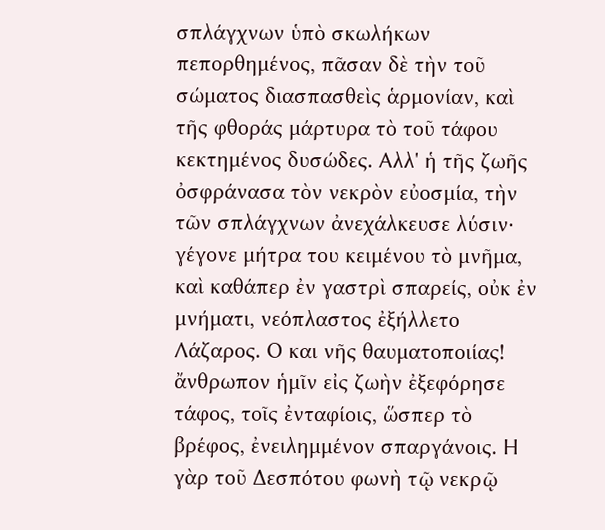σπλάγχνων ὑπὸ σκωλήκων πεπορθημένος, πᾶσαν δὲ τὴν τοῦ σώματος διασπασθεὶς ἁρμονίαν, καὶ τῆς φθοράς μάρτυρα τὸ τοῦ τάφου κεκτημένος δυσώδες. Αλλ' ἡ τῆς ζωῆς ὀσφράνασα τὸν νεκρὸν εὐοσμία, τὴν τῶν σπλάγχνων ἀνεχάλκευσε λύσιν· γέγονε μήτρα του κειμένου τὸ μνῆμα, καὶ καθάπερ ἐν γαστρὶ σπαρείς, οὐκ ἐν μνήματι, νεόπλαστος ἐξήλλετο Λάζαρος. Ο και νῆς θαυματοποιίας! ἄνθρωπον ἡμῖν εἰς ζωὴν ἐξεφόρησε τάφος, τοῖς ἐνταφίοις, ὥσπερ τὸ βρέφος, ἐνειλημμένον σπαργάνοις. Η γὰρ τοῦ Δεσπότου φωνὴ τῷ νεκρῷ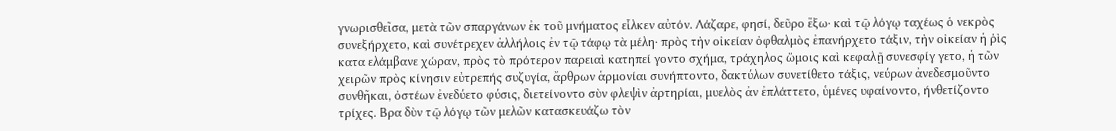γνωρισθεῖσα, μετὰ τῶν σπαργάνων ἐκ τοῦ μνήματος εἷλκεν αὐτόν. Λάζαρε, φησί, δεῦρο ἔξω· καὶ τῷ λόγῳ ταχέως ὁ νεκρὸς συνεξήρχετο, καὶ συνέτρεχεν ἀλλήλοις ἐν τῷ τάφῳ τὰ μέλη· πρὸς τὴν οἰκείαν ὀφθαλμὸς ἐπανήρχετο τάξιν, τὴν οἰκείαν ἡ ῥὶς κατα ελάμβανε χώραν, πρὸς τὸ πρότερον παρειαὶ κατηπεί γοντο σχήμα, τράχηλος ὤμοις καὶ κεφαλῇ συνεσφίγ γετο, ἡ τῶν χειρῶν πρὸς κίνησιν εὐτρεπής συζυγία, ἄρθρων ἁρμονίαι συνήπτοντο, δακτύλων συνετίθετο τάξις, νεύρων ἀνεδεσμοῦντο συνθῆκαι, ὀστέων ἐνεδύετο φύσις, διετείνοντο σὺν φλεψὶν ἀρτηρίαι, μυελὸς ἀν ἐπλάττετο, ὑμένες υφαίνοντο, ήνθετίζοντο τρίχες. Βρα δὺν τῷ λόγῳ τῶν μελῶν κατασκευάζω τὸν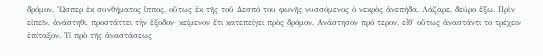δρόμον. Ὥσπερ ἐκ συνθήματος ἵππος, οὕτως ἐκ τῆς τοῦ Δεσπό του φωνῆς νυσσόμενος ὁ νεκρὸς ἀνεπήδα. Λάζαρε, δεύρο ἔξω. Πρὶν εἰπεῖν, ἀνάστηθι, προστάττει τὴν ἐξοδον· κείμενον ἔτι κατεπείγει πρὸς δρόμον, Ανάστησον πρό τερον, εἶθ' οὕτως ἀναστάντι το τρέχειν ἐπίταξον. Τί πρὸ τῆς ἀναστάσεως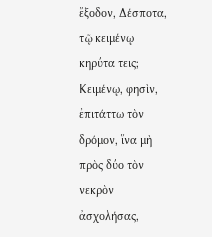ἔξοδον, Δέσποτα, τῷ κειμένῳ κηρύτα τεις; Κειμένῳ, φησὶν, ἐπιτάττω τὸν δρόμον, ἵνα μὴ πρὸς δύο τὸν νεκρὸν ἀσχολήσας,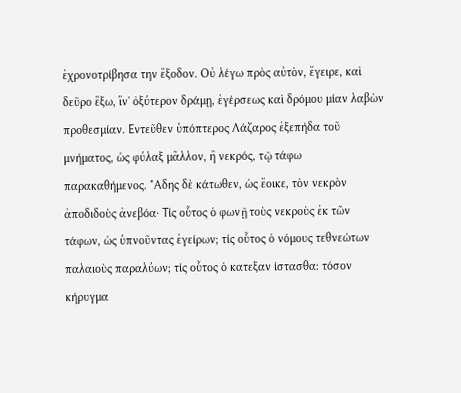ἐχρονοτρίβησα την ἔξοδον. Οὐ λέγω πρὸς αὐτὸν, ἔγειρε, καὶ δεῦρο ἔξω, ἵν' ὀξύτερον δράμῃ, ἐγέρσεως καὶ δρόμου μίαν λαβὼν προθεσμίαν. Εντεῦθεν ὑπόπτερος Λάζαρος ἐξεπήδα τοῦ μνήματος, ὡς φύλαξ μᾶλλον, ἢ νεκρός, τῷ τάφω παρακαθήμενος. "Αδης δὲ κάτωθεν, ὡς ἔοικε, τὸν νεκρὸν ἀποδιδοὺς ἀνεβόα· Τίς οὗτος ὁ φωνῇ τοὺς νεκροὺς ἐκ τῶν τάφων, ὡς ὑπνοῦντας ἐγείρων; τίς οὗτος ὁ νόμους τεθνεώτων παλαιοὺς παραλύων; τίς οὗτος ὁ κατεξαν ίστασθα: τόσον κήρυγμα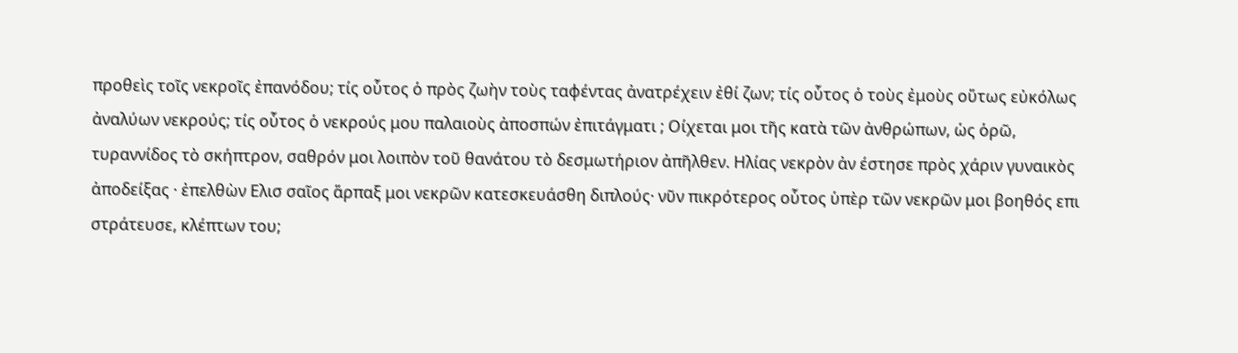προθεὶς τοῖς νεκροῖς ἐπανόδου; τίς οὗτος ὁ πρὸς ζωὴν τοὺς ταφέντας ἀνατρέχειν ἐθί ζων; τίς οὗτος ὁ τοὺς ἐμοὺς οὕτως εὐκόλως ἀναλύων νεκρούς; τίς οὗτος ὁ νεκρούς μου παλαιοὺς ἀποσπών ἐπιτάγματι ; Οίχεται μοι τῆς κατὰ τῶν ἀνθρώπων, ὡς ὁρῶ, τυραννίδος τὸ σκήπτρον, σαθρόν μοι λοιπὸν τοῦ θανάτου τὸ δεσμωτήριον ἀπῆλθεν. Ηλίας νεκρὸν ἀν έστησε πρὸς χάριν γυναικὸς ἀποδείξας · ἐπελθὼν Ελισ σαῖος ἅρπαξ μοι νεκρῶν κατεσκευάσθη διπλούς· νῦν πικρότερος οὗτος ὑπὲρ τῶν νεκρῶν μοι βοηθός επι στράτευσε, κλέπτων του;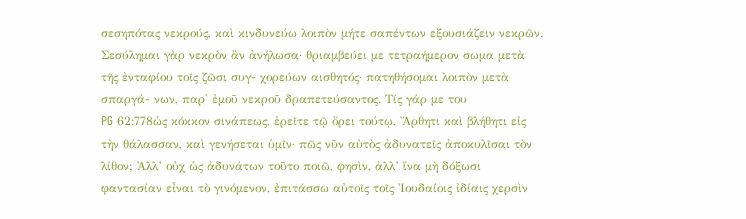σεσηπότας νεκρούς, καὶ κινδυνεύω λοιπὸν μήτε σαπέντων εξουσιάζειν νεκρῶν. Σεσύλημαι γὰρ νεκρὸν ἂν ἀνήλωσα· θριαμβεύει με τετραήμερον σωμα μετὰ τῆς ἐνταφίου τοῖς ζῶσι συγ- χορεύων αισθητός· πατηθήσομαι λοιπὸν μετὰ σπαργά- νων, παρ' ἐμοῦ νεκροῦ δραπετεύσαντος. Τίς γάρ με του
PG 62:778ὡς κόκκον σινάπεως, ἐρεῖτε τῷ ὄρει τούτῳ, Ἄρθητι καὶ βλήθητι εἰς τὴν θάλασσαν, καὶ γενήσεται ὑμῖν· πῶς νῦν αὐτὸς ἀδυνατεῖς ἀποκυλῖσαι τὸν λίθον; Ἀλλ’ οὐχ ὡς ἀδυνάτων τοῦτο ποιῶ, φησὶν, ἀλλ’ ἵνα μὴ δόξωσι φαντασίαν εἶναι τὸ γινόμενον, ἐπιτάσσω αὐτοῖς τοῖς Ἰουδαίοις ἰδίαις χερσὶν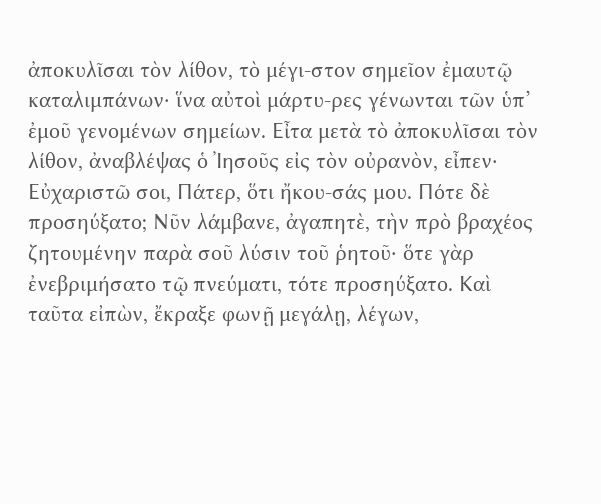ἀποκυλῖσαι τὸν λίθον, τὸ μέγι-στον σημεῖον ἐμαυτῷ καταλιμπάνων· ἵνα αὐτοὶ μάρτυ-ρες γένωνται τῶν ὑπ’ ἐμοῦ γενομένων σημείων. Εἶτα μετὰ τὸ ἀποκυλῖσαι τὸν λίθον, ἀναβλέψας ὁ Ἰησοῦς εἰς τὸν οὐρανὸν, εἶπεν· Εὐχαριστῶ σοι, Πάτερ, ὅτι ἤκου-σάς μου. Πότε δὲ προσηύξατο; Νῦν λάμβανε, ἀγαπητὲ, τὴν πρὸ βραχέος ζητουμένην παρὰ σοῦ λύσιν τοῦ ῥητοῦ· ὅτε γὰρ ἐνεβριμήσατο τῷ πνεύματι, τότε προσηύξατο. Καὶ ταῦτα εἰπὼν, ἔκραξε φωνῇ μεγάλῃ, λέγων,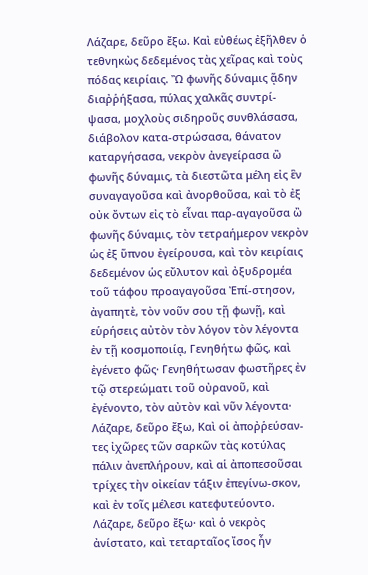Λάζαρε, δεῦρο ἔξω. Καὶ εὐθέως ἐξῆλθεν ὁ τεθνηκὼς δεδεμένος τὰς χεῖρας καὶ τοὺς πόδας κειρίαις. Ὢ φωνῆς δύναμις ᾅδην διαῤῥήξασα, πύλας χαλκᾶς συντρί-ψασα, μοχλοὺς σιδηροῦς συνθλάσασα, διάβολον κατα-στρώσασα, θάνατον καταργήσασα, νεκρὸν ἀνεγείρασα ὢ φωνῆς δύναμις, τὰ διεστῶτα μέλη εἰς ἓν συναγαγοῦσα καὶ ἀνορθοῦσα, καὶ τὸ ἐξ οὐκ ὄντων εἰς τὸ εἶναι παρ-αγαγοῦσα ὢ φωνῆς δύναμις, τὸν τετραήμερον νεκρὸν ὡς ἐξ ὕπνου ἐγείρουσα, καὶ τὸν κειρίαις δεδεμένον ὡς εὔλυτον καὶ ὀξυδρομέα τοῦ τάφου προαγαγοῦσα Ἐπί-στησον, ἀγαπητὲ, τὸν νοῦν σου τῇ φωνῇ, καὶ εὑρήσεις αὐτὸν τὸν λόγον τὸν λέγοντα ἐν τῇ κοσμοποιίᾳ, Γενηθήτω φῶς, καὶ ἐγένετο φῶς· Γενηθήτωσαν φωστῆρες ἐν τῷ στερεώματι τοῦ οὐρανοῦ, καὶ ἐγένοντο, τὸν αὐτὸν καὶ νῦν λέγοντα· Λάζαρε, δεῦρο ἔξω, Καὶ οἱ ἀποῤῥεύσαν-τες ἰχῶρες τῶν σαρκῶν τὰς κοτύλας πάλιν ἀνεπλήρουν, καὶ αἱ ἀποπεσοῦσαι τρίχες τὴν οἰκείαν τάξιν ἐπεγίνω-σκον, καὶ ἐν τοῖς μέλεσι κατεφυτεύοντο. Λάζαρε, δεῦρο ἔξω· καὶ ὁ νεκρὸς ἀνίστατο, καὶ τεταρταῖος ἴσος ἦν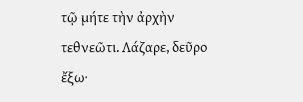τῷ μήτε τὴν ἀρχὴν τεθνεῶτι. Λάζαρε, δεῦρο ἔξω·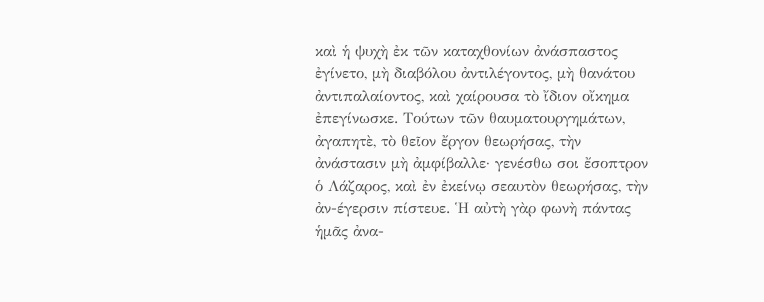καὶ ἡ ψυχὴ ἐκ τῶν καταχθονίων ἀνάσπαστος ἐγίνετο, μὴ διαβόλου ἀντιλέγοντος, μὴ θανάτου ἀντιπαλαίοντος, καὶ χαίρουσα τὸ ἴδιον οἴκημα ἐπεγίνωσκε. Τούτων τῶν θαυματουργημάτων, ἀγαπητὲ, τὸ θεῖον ἔργον θεωρήσας, τὴν ἀνάστασιν μὴ ἀμφίβαλλε· γενέσθω σοι ἔσοπτρον ὁ Λάζαρος, καὶ ἐν ἐκείνῳ σεαυτὸν θεωρήσας, τὴν ἀν-έγερσιν πίστευε. Ἡ αὐτὴ γὰρ φωνὴ πάντας ἡμᾶς ἀνα-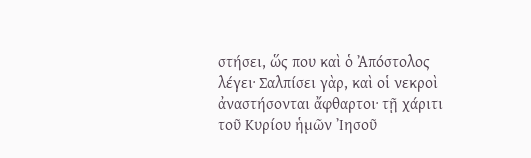στήσει, ὥς που καὶ ὁ Ἀπόστολος λέγει· Σαλπίσει γὰρ, καὶ οἱ νεκροὶ ἀναστήσονται ἄφθαρτοι· τῇ χάριτι τοῦ Κυρίου ἡμῶν Ἰησοῦ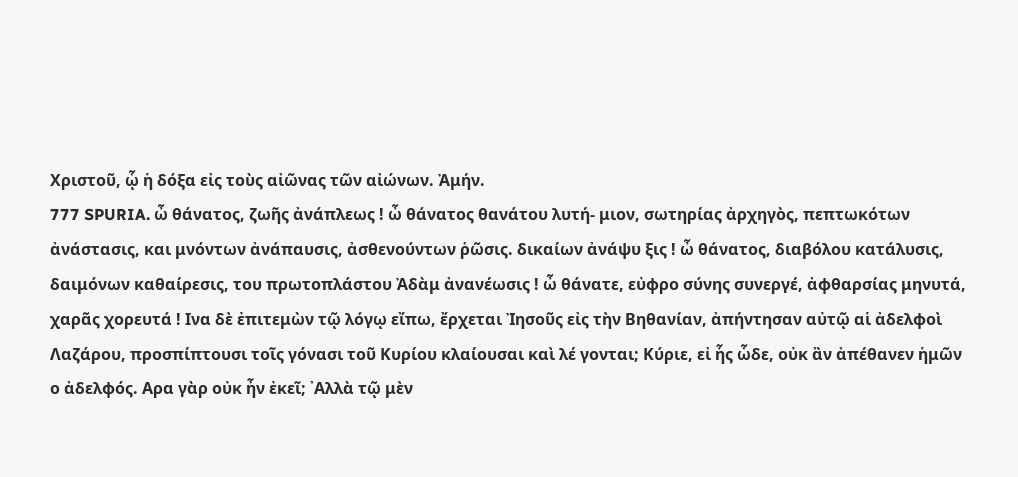Χριστοῦ, ᾧ ἡ δόξα εἰς τοὺς αἰῶνας τῶν αἰώνων. Ἀμήν.
777 SPURIA. ὦ θάνατος, ζωῆς ἀνάπλεως ! ὦ θάνατος θανάτου λυτή- μιον, σωτηρίας ἀρχηγὸς, πεπτωκότων ἀνάστασις, και μνόντων ἀνάπαυσις, ἀσθενούντων ῥῶσις. δικαίων ἀνάψυ ξις ! ὦ θάνατος, διαβόλου κατάλυσις, δαιμόνων καθαίρεσις, του πρωτοπλάστου Ἀδὰμ ἀνανέωσις ! ὦ θάνατε, εὐφρο σύνης συνεργέ, ἀφθαρσίας μηνυτά, χαρᾶς χορευτά ! Ινα δὲ ἐπιτεμὼν τῷ λόγῳ εἴπω, ἔρχεται Ἰησοῦς εἰς τὴν Βηθανίαν, ἀπήντησαν αὐτῷ αἱ ἀδελφοὶ Λαζάρου, προσπίπτουσι τοῖς γόνασι τοῦ Κυρίου κλαίουσαι καὶ λέ γονται; Κύριε, εἰ ἧς ὧδε, οὐκ ἂν ἀπέθανεν ἡμῶν ο ἀδελφός. Αρα γὰρ οὐκ ἦν ἐκεῖ; ᾿Αλλὰ τῷ μὲν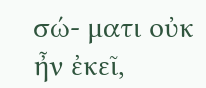σώ- ματι οὐκ ἦν ἐκεῖ,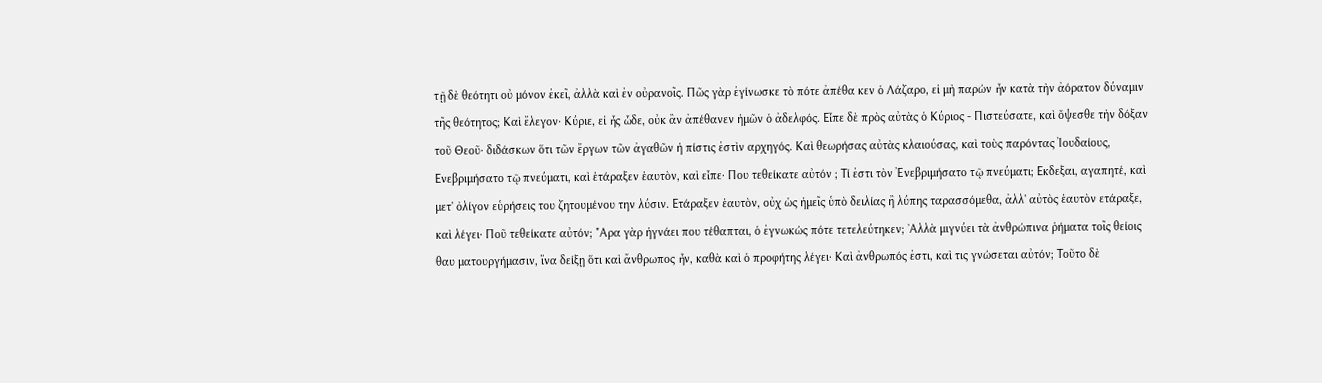τῇ δὲ θεότητι οὐ μόνον ἐκεῖ, ἀλλὰ καὶ ἐν οὐρανοῖς. Πῶς γὰρ ἐγίνωσκε τὸ πότε ἀπέθα κεν ὁ Λάζαρο, εἰ μὴ παρών ἦν κατὰ τὴν ἀόρατον δύναμιν τῆς θεότητος; Καὶ ἔλεγον· Κύριε, εἰ ἧς ὧδε, οὐκ ἂν ἀπέθανεν ἡμῶν ὁ ἀδελφός. Εἶπε δὲ πρὸς αὐτὰς ὁ Κύριος - Πιστεύσατε, καὶ ὄψεσθε τὴν δόξαν τοῦ Θεοῦ· διδάσκων ὅτι τῶν ἔργων τῶν ἀγαθῶν ἡ πίστις ἐστὶν αρχηγός. Καὶ θεωρήσας αὐτὰς κλαιούσας, καὶ τοὺς παρόντας Ἰουδαίους, Ενεβριμήσατο τῷ πνεύματι, καὶ ἑτάραξεν ἑαυτὸν, καὶ εἶπε· Που τεθείκατε αὐτόν ; Τί ἐστι τὸν Ἐνεβριμήσατο τῷ πνεύματι; Εκδεξαι, αγαπητέ, καὶ μετ' ὀλίγον εὑρήσεις του ζητουμένου την λύσιν. Ετάραξεν ἑαυτὸν, οὐχ ὡς ἡμεῖς ὑπὸ δειλίας ἢ λύπης ταρασσόμεθα, ἀλλ' αὐτὸς ἑαυτὸν ετάραξε, καὶ λέγει· Ποῦ τεθείκατε αὐτόν; "Αρα γὰρ ἡγνάει που τέθαπται, ὁ ἐγνωκώς πότε τετελεύτηκεν; ᾿Αλλὰ μιγνύει τὰ ἀνθρώπινα ῥήματα τοῖς θείοις θαυ ματουργήμασιν, ἵνα δείξῃ ὅτι καὶ ἄνθρωπος ἦν, καθὰ καὶ ὁ προφήτης λέγει· Καὶ ἀνθρωπός ἐστι, καὶ τις γνώσεται αὐτόν; Τοῦτο δὲ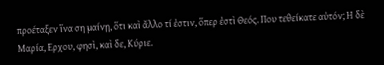προέταξεν ἵνα ση μαίνῃ, ὅτι καὶ ἄλλο τί ἐστιν, ὅπερ ἐστὶ Θεός. Που τεθείκατε αὐτόν; Η δὲ Μαρία, Ερχου, φησὶ, καὶ δε, Κύριε.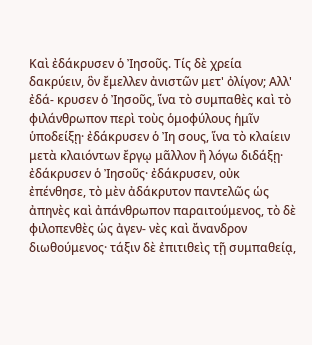Καὶ ἐδάκρυσεν ὁ Ἰησοῦς. Τίς δὲ χρεία δακρύειν, ὃν ἔμελλεν ἀνιστῶν μετ' ὀλίγον; Αλλ' ἐδά- κρυσεν ὁ Ἰησοῦς, ἵνα τὸ συμπαθὲς καὶ τὸ φιλάνθρωπον περὶ τοὺς ὁμοφύλους ἡμῖν ὑποδείξῃ· ἐδάκρυσεν ὁ Ἰη σους, ἵνα τὸ κλαίειν μετὰ κλαιόντων ἔργῳ μᾶλλον ἢ λόγω διδάξῃ· ἐδάκρυσεν ὁ Ἰησοῦς· ἐδάκρυσεν, οὐκ ἐπένθησε, τὸ μὲν ἀδάκρυτον παντελῶς ὡς ἀπηνὲς καὶ ἀπάνθρωπον παραιτούμενος, τὸ δὲ φιλοπενθὲς ὡς ἀγεν- νὲς καὶ ἄνανδρον διωθούμενος· τάξιν δὲ ἐπιτιθεὶς τῇ συμπαθείᾳ,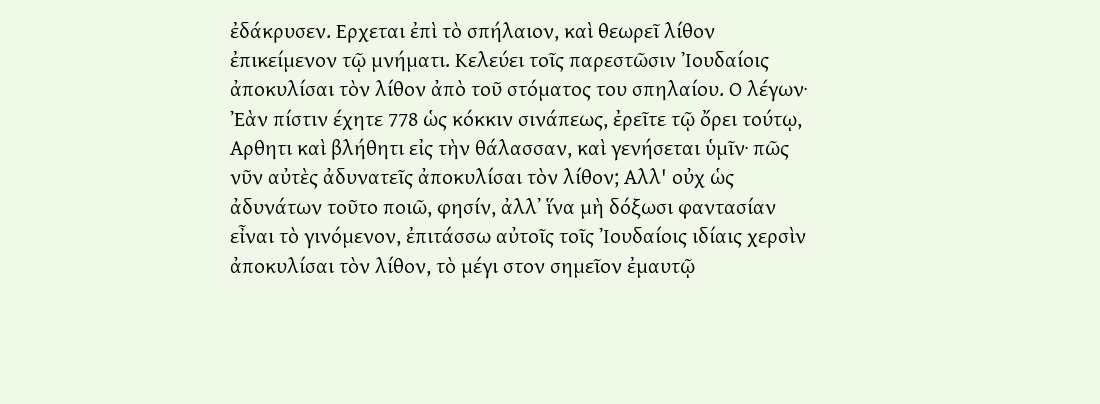ἐδάκρυσεν. Ερχεται ἐπὶ τὸ σπήλαιον, καὶ θεωρεῖ λίθον ἐπικείμενον τῷ μνήματι. Κελεύει τοῖς παρεστῶσιν Ἰουδαίοις ἀποκυλίσαι τὸν λίθον ἀπὸ τοῦ στόματος του σπηλαίου. Ο λέγων· Ἐὰν πίστιν έχητε 778 ὡς κόκκιν σινάπεως, ἐρεῖτε τῷ ὄρει τούτῳ, Αρθητι καὶ βλήθητι εἰς τὴν θάλασσαν, καὶ γενήσεται ὑμῖν· πῶς νῦν αὐτὲς ἀδυνατεῖς ἀποκυλίσαι τὸν λίθον; Αλλ' οὐχ ὡς ἀδυνάτων τοῦτο ποιῶ, φησίν, ἀλλ᾽ ἵνα μὴ δόξωσι φαντασίαν εἶναι τὸ γινόμενον, ἐπιτάσσω αὐτοῖς τοῖς Ἰουδαίοις ιδίαις χερσὶν ἀποκυλίσαι τὸν λίθον, τὸ μέγι στον σημεῖον ἐμαυτῷ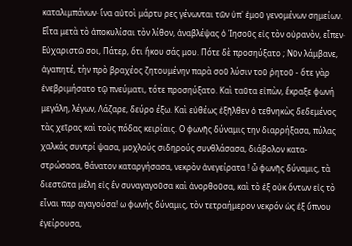καταλιμπάνων· ἵνα αὐτοὶ μάρτυ ρες γένωνται τῶν ὑπ᾿ ἐμοῦ γενομένων σημείων. Εἶτα μετὰ τὸ ἀποκυλίσαι τὸν λίθον, ἀναβλέψας ὁ Ἰησοῦς εἰς τὸν οὐρανὸν, εἶπεν· Εὐχαριστῶ σοι, Πάτερ, ὅτι ἤκου σάς μου. Πότε δὲ προσηύξατο ; Νῦν λάμβανε, ἀγαπητέ, τὴν πρὸ βραχέος ζητουμένην παρὰ σοῦ λύσιν τοῦ ῥητοῦ - ὅτε γὰρ ἐνεβριμήσατο τῷ πνεύματι, τότε προσηύξατο. Καὶ ταῦτα εἰπὼν, ἔκραξε φωνή μεγάλη, λέγων, Λάζαρε, δεύρο έξω. Καὶ εὐθέως ἐξῆλθεν ὁ τεθνηκὼς δεδεμένος τὰς χεῖρας καὶ τοὺς πόδας κειρίαις. Ο φωνῆς δύναμις την διαρρήξασα, πύλας χαλκάς συντρί ψασα, μοχλούς σιδηρούς συνθλάσασα, διάβολον κατα- στρώσασα, θάνατον καταργήσασα, νεκρὸν ἀνεγείρατα ! ὦ φωνῆς δύναμις, τὰ διεστῶτα μέλη εἰς ἓν συναγαγοῦσα καὶ ἀνορθοῦσα, καὶ τὸ ἐξ οὐκ ὄντων εἰς τὸ εἶναι παρ αγαγούσα! ω φωνής δύναμις, τὸν τετραήμερον νεκρόν ὡς ἐξ ὕπνου ἐγείρουσα,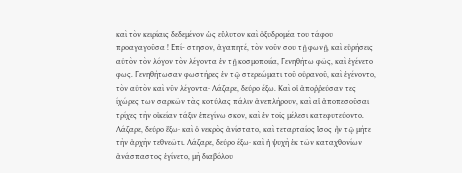καὶ τὸν κειρίαις δεδεμένον ὡς εὔλυτον καὶ ὀξυδρομέα του τάφου προαγαγοῦσα ! Επί- στησον, ἀγαπητέ, τὸν νοῦν σου τῇ φωνῇ, καὶ εὑρήσεις αὐτὸν τὸν λόγον τὸν λέγοντα ἐν τῇ κοσμοποιία, Γενηθήτω φῶς, καὶ ἐγένετο φως. Γενηθήτωσαν φωστήρες ἐν τῷ στερεώματι τοῦ οὐρανοῦ, καὶ ἐγένοντο, τὸν αὐτὸν καὶ νῦν λέγοντα· Λάζαρε, δεύρο έξω. Καὶ οἱ ἀποῤῥεύσαν τες ίχώρες των σαρκῶν τὰς κοτύλας πάλιν ἀνεπλήρουν, καὶ αἱ ἀποπεσοῦσαι τρίχες τὴν οἰκείαν τάξιν ἐπεγίνω σκον, καὶ ἐν τοῖς μέλεσι κατεφυτεύοντο. Λάζαρε, δεύρο ἔξω· καὶ ὁ νεκρὸς ἀνίστατο, καὶ τεταρταίος ἴσος ἦν τῷ μήτε τὴν ἀρχὴν τεθνεῶτι. Λάζαρε, δεύρο έξω· καὶ ἡ ψυχὴ ἐκ τῶν καταχθονίων ἀνάσπαστος ἐγίνετο, μὴ διαβόλου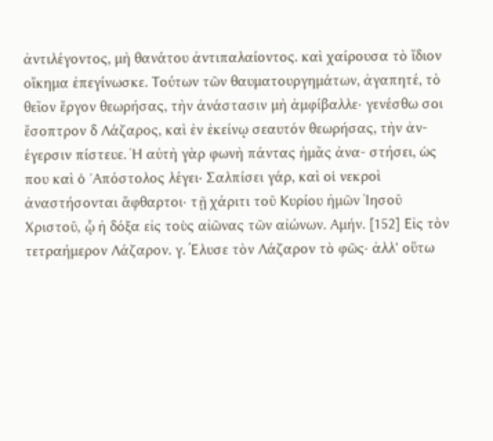ἀντιλέγοντος, μὴ θανάτου ἀντιπαλαίοντος. καὶ χαίρουσα τὸ ἴδιον οἴκημα ἐπεγίνωσκε. Τούτων τῶν θαυματουργημάτων, ἀγαπητέ, τὸ θεῖον ἔργον θεωρήσας, τὴν ἀνάστασιν μὴ ἀμφίβαλλε· γενέσθω σοι ἔσοπτρον δ Λάζαρος, καὶ ἐν ἐκείνῳ σεαυτόν θεωρήσας, τὴν ἀν- έγερσιν πίστευε. Ἡ αὐτὴ γὰρ φωνὴ πάντας ἡμᾶς ἀνα- στήσει, ὡς που καὶ ὁ ᾿Απόστολος λέγει· Σαλπίσει γάρ, καὶ οἱ νεκροὶ ἀναστήσονται ἄφθαρτοι· τῇ χάριτι τοῦ Κυρίου ἡμῶν Ἰησοῦ Χριστοῦ, ᾧ ἡ δόξα εἰς τοὺς αἰῶνας τῶν αἰώνων. Αμήν. [152] Εἰς τὸν τετραήμερον Λάζαρον. γ. Έλυσε τὸν Λάζαρον τὸ φῶς· ἀλλ' οὕτω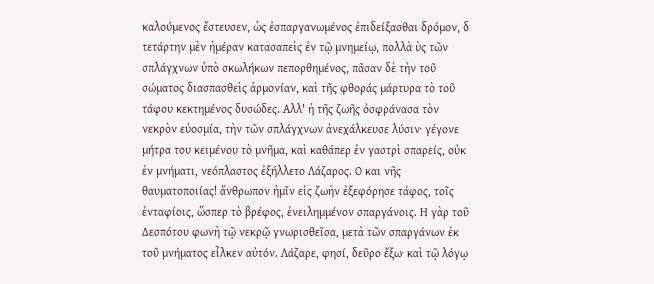καλούμενος ἔστευσεν, ὡς ἐσπαργανωμένος ἐπιδείξασθαι δρόμον, δ τετάρτην μὲν ἡμέραν κατασαπεὶς ἐν τῷ μνημείῳ, πολλὰ ὺς τῶν σπλάγχνων ὑπὸ σκωλήκων πεπορθημένος, πᾶσαν δὲ τὴν τοῦ σώματος διασπασθεὶς ἁρμονίαν, καὶ τῆς φθοράς μάρτυρα τὸ τοῦ τάφου κεκτημένος δυσώδες. Αλλ' ἡ τῆς ζωῆς ὀσφράνασα τὸν νεκρὸν εὐοσμία, τὴν τῶν σπλάγχνων ἀνεχάλκευσε λύσιν· γέγονε μήτρα του κειμένου τὸ μνῆμα, καὶ καθάπερ ἐν γαστρὶ σπαρείς, οὐκ ἐν μνήματι, νεόπλαστος ἐξήλλετο Λάζαρος. Ο και νῆς θαυματοποιίας! ἄνθρωπον ἡμῖν εἰς ζωὴν ἐξεφόρησε τάφος, τοῖς ἐνταφίοις, ὥσπερ τὸ βρέφος, ἐνειλημμένον σπαργάνοις. Η γὰρ τοῦ Δεσπότου φωνὴ τῷ νεκρῷ γνωρισθεῖσα, μετὰ τῶν σπαργάνων ἐκ τοῦ μνήματος εἷλκεν αὐτόν. Λάζαρε, φησί, δεῦρο ἔξω· καὶ τῷ λόγῳ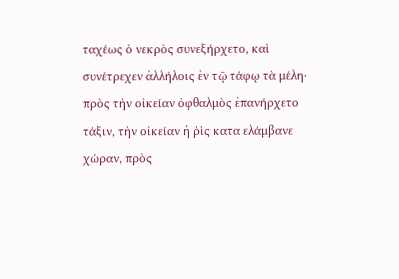ταχέως ὁ νεκρὸς συνεξήρχετο, καὶ συνέτρεχεν ἀλλήλοις ἐν τῷ τάφῳ τὰ μέλη· πρὸς τὴν οἰκείαν ὀφθαλμὸς ἐπανήρχετο τάξιν, τὴν οἰκείαν ἡ ῥὶς κατα ελάμβανε χώραν, πρὸς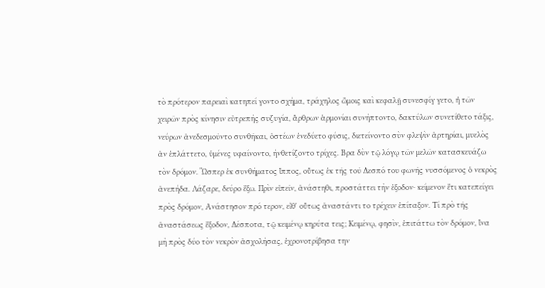τὸ πρότερον παρειαὶ κατηπεί γοντο σχήμα, τράχηλος ὤμοις καὶ κεφαλῇ συνεσφίγ γετο, ἡ τῶν χειρῶν πρὸς κίνησιν εὐτρεπής συζυγία, ἄρθρων ἁρμονίαι συνήπτοντο, δακτύλων συνετίθετο τάξις, νεύρων ἀνεδεσμοῦντο συνθῆκαι, ὀστέων ἐνεδύετο φύσις, διετείνοντο σὺν φλεψὶν ἀρτηρίαι, μυελὸς ἀν ἐπλάττετο, ὑμένες υφαίνοντο, ήνθετίζοντο τρίχες. Βρα δὺν τῷ λόγῳ τῶν μελῶν κατασκευάζω τὸν δρόμον. Ὥσπερ ἐκ συνθήματος ἵππος, οὕτως ἐκ τῆς τοῦ Δεσπό του φωνῆς νυσσόμενος ὁ νεκρὸς ἀνεπήδα. Λάζαρε, δεύρο ἔξω. Πρὶν εἰπεῖν, ἀνάστηθι, προστάττει τὴν ἐξοδον· κείμενον ἔτι κατεπείγει πρὸς δρόμον, Ανάστησον πρό τερον, εἶθ' οὕτως ἀναστάντι το τρέχειν ἐπίταξον. Τί πρὸ τῆς ἀναστάσεως ἔξοδον, Δέσποτα, τῷ κειμένῳ κηρύτα τεις; Κειμένῳ, φησὶν, ἐπιτάττω τὸν δρόμον, ἵνα μὴ πρὸς δύο τὸν νεκρὸν ἀσχολήσας, ἐχρονοτρίβησα την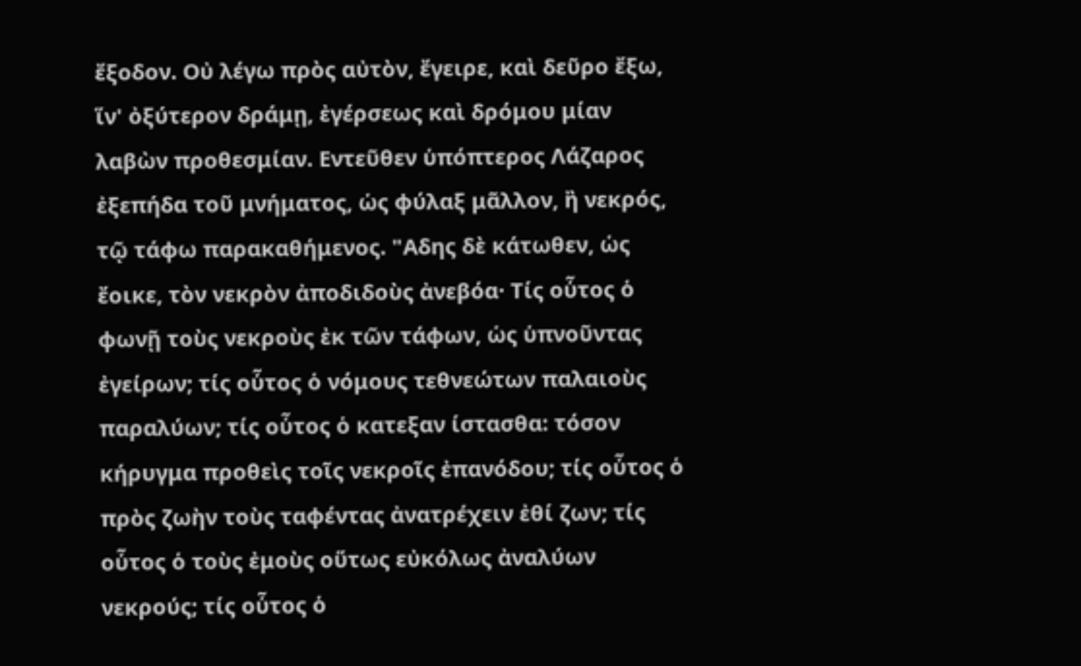ἔξοδον. Οὐ λέγω πρὸς αὐτὸν, ἔγειρε, καὶ δεῦρο ἔξω, ἵν' ὀξύτερον δράμῃ, ἐγέρσεως καὶ δρόμου μίαν λαβὼν προθεσμίαν. Εντεῦθεν ὑπόπτερος Λάζαρος ἐξεπήδα τοῦ μνήματος, ὡς φύλαξ μᾶλλον, ἢ νεκρός, τῷ τάφω παρακαθήμενος. "Αδης δὲ κάτωθεν, ὡς ἔοικε, τὸν νεκρὸν ἀποδιδοὺς ἀνεβόα· Τίς οὗτος ὁ φωνῇ τοὺς νεκροὺς ἐκ τῶν τάφων, ὡς ὑπνοῦντας ἐγείρων; τίς οὗτος ὁ νόμους τεθνεώτων παλαιοὺς παραλύων; τίς οὗτος ὁ κατεξαν ίστασθα: τόσον κήρυγμα προθεὶς τοῖς νεκροῖς ἐπανόδου; τίς οὗτος ὁ πρὸς ζωὴν τοὺς ταφέντας ἀνατρέχειν ἐθί ζων; τίς οὗτος ὁ τοὺς ἐμοὺς οὕτως εὐκόλως ἀναλύων νεκρούς; τίς οὗτος ὁ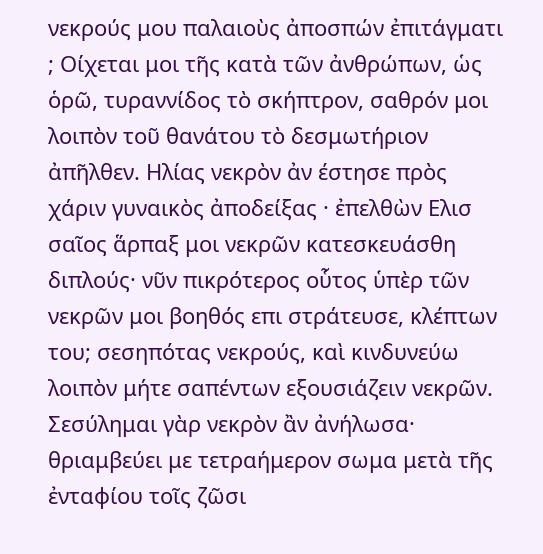νεκρούς μου παλαιοὺς ἀποσπών ἐπιτάγματι ; Οίχεται μοι τῆς κατὰ τῶν ἀνθρώπων, ὡς ὁρῶ, τυραννίδος τὸ σκήπτρον, σαθρόν μοι λοιπὸν τοῦ θανάτου τὸ δεσμωτήριον ἀπῆλθεν. Ηλίας νεκρὸν ἀν έστησε πρὸς χάριν γυναικὸς ἀποδείξας · ἐπελθὼν Ελισ σαῖος ἅρπαξ μοι νεκρῶν κατεσκευάσθη διπλούς· νῦν πικρότερος οὗτος ὑπὲρ τῶν νεκρῶν μοι βοηθός επι στράτευσε, κλέπτων του; σεσηπότας νεκρούς, καὶ κινδυνεύω λοιπὸν μήτε σαπέντων εξουσιάζειν νεκρῶν. Σεσύλημαι γὰρ νεκρὸν ἂν ἀνήλωσα· θριαμβεύει με τετραήμερον σωμα μετὰ τῆς ἐνταφίου τοῖς ζῶσι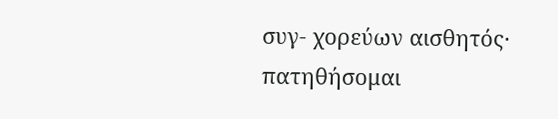συγ- χορεύων αισθητός· πατηθήσομαι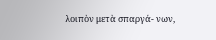λοιπὸν μετὰ σπαργά- νων,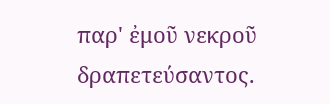παρ' ἐμοῦ νεκροῦ δραπετεύσαντος.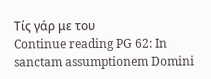Τίς γάρ με του
Continue reading PG 62: In sanctam assumptionem Domini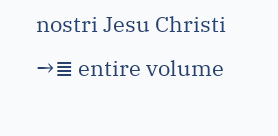nostri Jesu Christi →≣ entire volume